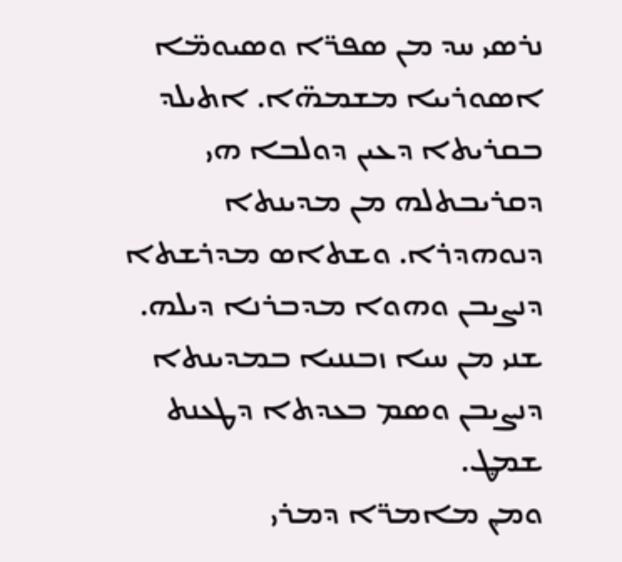ܢܪܣܝ ܚܕ ܡܢ ܣܦܪ̈ܐ ܘܣܝܘܡ̈ܐ ܐܣܘܪܝܝܐ ܡܫܡܗ̈ܐ. ܐܬܝܠܕ ܒܩܪܝܬܐ ܕܥܝܢ ܕܘܠܒܐ ܗܝ ܕܩܪܝܒܬܠܗ ܡܢ ܡܕܝܢܬܐ ܕܢܘܗܕܪܐ. ܘܫܬܐܣ ܡܕܪܫܬܐ ܕܢܨܝܒܢ ܘܗܘܐ ܡܕܒܪܢܐ ܕܝܠܗ. ܫܢܝ ܡܢ ܚܝܐ ܙܒܢܢܝܐ ܒܡܕܝܢܬܐ ܕܢܨܝܒܢ ܘܣܡ ܒܥܕܬܐ ܕܛܥܢܬ ܫܡܜ.
ܘܡ݂ܢ ܡܐܡܪ̈ܐ ܕܡܪܝ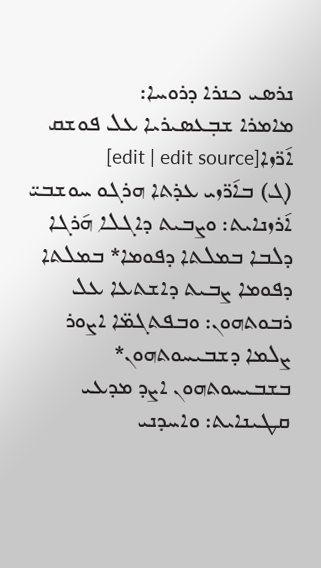ܢܪܣܝ ܟܢܪܐ ܕܪܘܚܐ:
ܡܐܡܪܐ ܫܒ݂ܥܣܝܪܝܐ ܥܠ ܦܘܫܩ ܐ݇ܪ̈ܙܐ[edit | edit source]
(ܓ) ܒܐ݇ܪ̈ܙܝ ܥܕ݁ܬܐ ܗܪܓܘ ܚܘܫܒܝ̈ ܐ݇ܪܙܢܐܝܬ: ܘܨܒܝܬ ܕܐܓܠܐ ܗ݇ܪܓܐ ܕܠܒܐ ܒܡܠܬܐ ܕܦܘܡܐ* ܒܡܠܬܐ ܕܦܘܡܐ ܨܒܝܬ ܕܐܫܬܥܐ ܥܠ ܪܒܘܬܗܘܢ: ܘܒܦܬܓܡ̈ܐ ܐܨܘܪ ܨܠܡܐ ܕܫܒܝܚܘܬܗܘܢ* ܒܫܒܝܚܘܬܗܘܢ ܐܨܕ ܡܕܥܝ ܩܛܝܢܐܝܬ: ܘܐܚܕܢܝ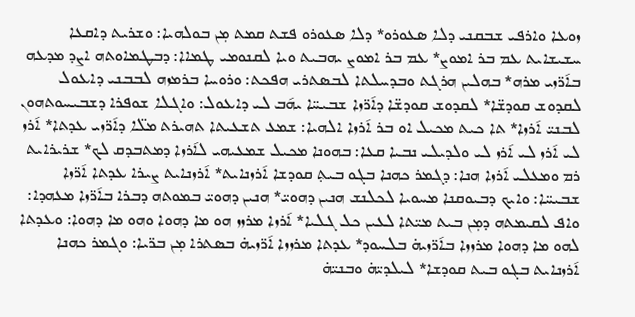ܙܘܥܐ ܘܐܪܦܝ ܫܒܩܢܝ ܕܠܐ ܣܥܘܪܘ* ܕܠܐ ܣܥܘܪܘ ܦܫܬ ܩܡܬ ܡܼܢ ܒܘܠܗܝܐ: ܘܫܪܝܬ ܕܐܩܥܐ ܚܫܝܫܐܝܬ ܥܡ ܒܪ ܐܡܘܨ* ܥܡ ܒܪ ܐܡܘܨ ܝܗܒܝܬ ܘܝܐ ܠܩܢܘܡܝ ܛܡܐܐ: ܕܒܛܡܐܘܬܗ ܐܨܕ ܡܕܥܗ ܒܐ݇ܪ̈ܙܝ ܡܪܗ* ܒܗܠܝܢ ܗܪܓܬ ܘܒܕܚܠܬܐ ܠܒܣܬܪܝ ܗܦܟܬ: ܘܪܘܚܐ ܒܪܡܙܗ ܠܒܒܢܝ ܕܐܥܘܠ ܠܩܕܘܫ ܩܘܕܫ̈ܐ* ܠܩܕܘܫ ܩܘܕܫ̈ܐ ܕܐ݇ܪ̈ܙܐ ܫܒܝܚ̈ܐ ܝܗ݇ܒ ܠܝ ܕܐܥܘܠ: ܘܐܓܠܐ ܫܘܦܪܐ ܕܫܒܝܚܘܬܗܘܢ ܠܒܢܝ̈ ܐ݇ܪܙܐ* ܬܐ ܟܝܬ ܡܟܝܠ ܐܘ ܒܪ ܐ݇ܪܙܐ ܐܠܗܝܐ: ܫܡܥ ܬܫܥܝܬܐ ܬܗܝܪܬ ܡܠ̈ܐ ܕܐ݇ܪ̈ܙܝ ܥܕܬܐ* ܐ݇ܪܙ ܠܝ ܐ݇ܪܙ ܠܝ ܐ݇ܪܙ ܠܝ ܘܠܕܝܠܝ ܢܒܝܐ ܩܥܐ: ܒܗܘܢܐ ܡܟܝܠ ܫܡܥܝܗܝ ܠܐ݇ܪܙܐ ܕܡܬܒܕܩ ܠܟ* ܫܪܝܪܐܝܬ ܪܡ ܘܡܥܠܝ ܐ݇ܪܙܐ ܗܢܐ: ܕܓܡܪ ܟܗܢܐ ܒܓܘ ܒܝܬ݂ ܩܘܕܫܐ ܐ݇ܪܙܢܐܝܬ* ܐ݇ܪܙܢܐܝܬ ܨܝܪܐ ܥܕܬܐ ܐ݇ܪ̈ܙܐ ܫܒܝܚ̈ܐ: ܘܐܝܟ ܕܒܝܘܩܢܐ ܡܚܘܝܐ ܠܟܠܢܫ ܗܢܝܢ ܕܗܘܝ̈* ܗܢܝܢ ܕܗܘܝ̈ ܒܡܘܬܗ ܕܒܪܐ ܒܐ݇ܪ̈ܙܐ ܡܥܗܕܐ: ܘܐܦ ܠܩܝܡܬܗ ܕܡܼܢ ܒܝܬ ܡܝ̈ܬܐ ܠܥܝܢ ܟܠ ܓܠܝܐ* ܐ݇ܪܙܐ ܡܪܙܙ ܗܘ ܡܐ ܕܗܘܐ ܘܗܘ ܡܐ ܕܗܘܐ: ܘܥܕܬܐ ܠܗܘ ܡܐ ܕܗܘܐ ܡܪܙܙܐ ܒܐ݇ܪ̈ܙܝܗ݁ ܒܠܚܘܕ* ܥܕܬܐ ܡܪܙܙܐ ܐ݇ܪ̈ܙܝܗ݁ ܒܣܬܪܐ ܡܼܢ ܒܪ̈ܝܐ: ܘܓܡܪ ܟܗܢܐ ܐ݇ܪܙܢܐܝܬ ܒܓܘ ܒܝܬ ܩܘܕܫܐ* ܠܝܠܕܝ̈ܗ݁ ܘܒܢܝ̈ܗ݁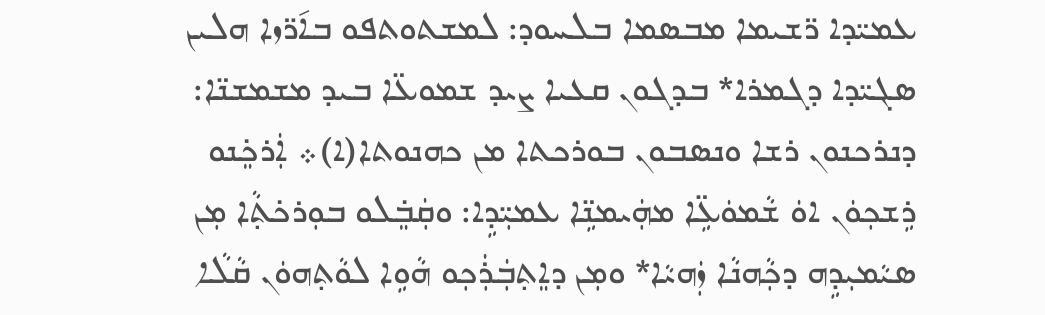ܥܡܝ̈ܕܐ ܪ̈ܫܝܡܐ ܡܒܣܡܐ ܒܠܚܘܕ: ܠܡܫܬܘܬܦܘ ܒܐ݇ܪ̈ܙܐ ܗܠܝܢ ܣܓܝ̈ܕܐ ܕܓܡܪܐ* ܒܕܓܘܢ ܩܥܝܐ ܨܝܕ ܫܡܘܥ̈ܐ ܒܝܕ ܡܫܡܫܢ̈ܐ: ܕܢܪܟܢܘܢ ܪܫܐ ܘܢܣܒܘܢ ܒܘܪܟܬܐ ܡܢ ܟܗܢܘܬܐ(ܐ)܀ ܐܲܪܟܸ݁ܢܘ ܪܹܫܟ݂ܘܿܢ ܐܘܿ ܫܵܡܘܿܥܹ̈ܐ ܡܗܲܝܡܢܹ̈ܐ ܥܡܝܼ̈ܕܹܐ: ܘܩܲܒܸ݁ܠܘ ܒܘܼܪܟ݁ܬ݂ܵܐ ܡܼܢ ܣܝܵܡܝܼܕܹܗ ܕܟ݂ܵܗܢܵܐ ܙܲܗܝܵܐ* ܘܡܼܢ ܕܐܸܬ݂ܒܲܪܲܟ݂ܘ ܗܵܘܹܐ ܠܘܵܬ݂ܗܘܿܢ ܩܵܠܵܐ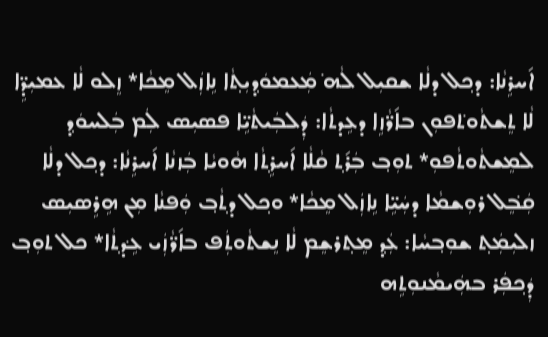ܐ݇ܚܪܹܢܵܐ: ܕܟ݂ܠ ܕܠܵܐ ܫܩܝܼܠ ܠܵܗ݁ ܡܲܥܡܘܿܕ݂ܝܼܬ݂ܵܐ ܢܹܐܙܲܠ ܡܸܟܵܐ* ܙܸܠܘ ܠܵܐ ܥܡܝܼܕܹ̈ܐ ܠܵܐ ܬܸܫܬܵܘܬ݁ܦܘܼܢ ܒܐ݇ܪ̈ܵܙܹܐ ܕܥܹܕܬܵܐ: ܕܲܠܒܲܝܬܵܝܹ̈ܐ ܦܣܝܼܣ ܠܲܡ ܒܲܠܚܘܿܕ݂ ܠܡܸܫܬܵܘܬܵܦܘܼ* ܬܘܼܒ݂ ܒܲܪ݇ܬ݂ ܩܵܠܵܐ ܐ݇ܚܪܹܬ݂ܵܐ ܗܵܘܝܵܐ ܒܲܙܢܵܐ ܐ݇ܚܪܹܢܵܐ: ܕܟ݂ܠ ܕܠܵܐ ܩܲܒܸ݁ܠ ܪܘܼܫܡܵܐ ܕܚܲܝܹ̈ܐ ܢܹܐܙܲܠ ܡܸܟܵܐ* ܘܟ݂ܠ ܕܬ݂ܵܒ݂ ܘܲܦܢܵܐ ܡܼܢ ܗܹܪܹܣܝܼܣ ܙܠܝܼܡܲܬ݂ ܫܘܼܒ݂ܚܵܐ: ܥܲܕ݂ ܡܸܬ݂ܪܫܸܡ ܠܵܐ ܢܸܫܬܵܘܬܲܦ ܒܐ݇ܪ̈ܵܙܲܝ ܥܹܕ݁ܬ݂ܵܐ* ܟܠ ܬܘܼܒ݂ ܕܲܟ݂ܦܲܪ ܒܗܲܝܡܵܢܘܼܬܹܗ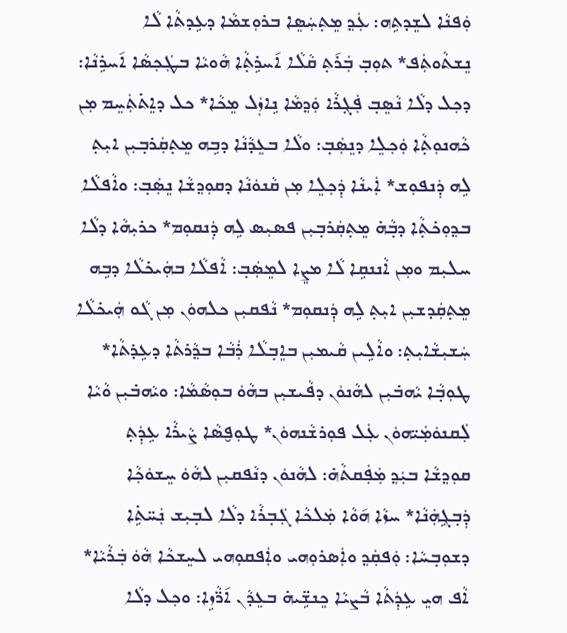ܘܲܦܢܵܐ ܠܫܸܕܬܹܗ: ܥܲܕ݂ ܡܸܬ݂ܚܲܣܸܐ ܒܪܘܼܫܡܵܐ ܕܥܹܕܬܵܐ ܠܵܐ ܢܸܫܬܵܘܬܲܦ* ܬܘܼܒ݂ ܒܲܪ݇ܬ݂ ܩܵܠܵܐ ܐ݇ܚܪܹܬ݂ܵܐ ܗܵܘܝܵܐ ܒܛܲܟ݂ܣܵܐ ܐ݇ܚܪܹܢܵܐ: ܕܟ݂ܠ ܕܠܵܐ ܢܵܣܸܒ݂ ܦܲܓ݂ܪܵܐ ܘܲܕ݂ܡܵܐ ܢܹܐܙܲܠ ܡܸܟܵܐ* ܟܠ ܕܐܸܬ݁ܬܲܚܸܡ ܡܼܢ ܟܵܗܢܘܼܬ݂ܵܐ ܘܲܟ݂ܠܸܐ ܕܢܸܣܲܒ݂: ܘܠܵܐ ܒܥܸܕܵܢܵܐ ܕܒܹܗ ܡܸܬ݂ܩܲܪܒ݂ܝܼܢ ܐܝܼܬ݂ ܠܹܗ ܕܲܢܦܘܼܫ* ܐܲܝܢܵܐ ܕܲܟ݂ܠܸܐ ܡܼܢ ܩܵܢܘܿܢܵܐ ܕܩܘܼܕ݂ܫܵܐ ܢܸܣܲܒ݂: ܘܐܵܦܠܵܐ ܒܕ݂ܘܼܟ݁ܬ݂ܵܐ ܕܒ݂ܵܗ݁ ܡܸܬ݂ܩܲܪܒ݂ܝܼܢ ܦܣܝܼܣ ܠܹܗ ܕܲܢܩܘܼܡ* ܟܪܝܼܗܵܐ ܕܠܵܐ ܚܠܝܼܡ ܘܡܼܢ ܐܵܢܢܩܹܐ ܠܵܐ ܡܨܸܐ ܠܡܸܣܲܒ݂: ܐܵܦܠܵܐ ܒܗܲܝܟ݁ܠܵܐ ܕܒܹܗ ܡܸܬ݂ܩܲܕܫܝܼܢ ܐܝܼܬ݂ ܠܹܗ ܕܲܢܩܘܼܡ* ܢܵܦܩܝܼܢ ܟܠܗܘܿܢ ܡܼܢ ܓܵܘ ܗܲܝܟ݁ܠܵܐ ܚܲܫܝܼܫܵܐܝܼܬ݂: ܘܐܵܠܹܝܢ ܩܵܝܡܝܼܢ ܒܐܸܒ݂ܠܵܐ ܪܲܒܵܐ ܒܕ݂ܵܪܬܵܐ ܕܥܹܕ݁ܬܵܐ* ܛܘܼܒ݂ܵܐ ܝܵܗܒ݁ܝܼܢ ܠܗܵܢܘܿܢ ܕܦܵܝܫܝܼܢ ܒܗܵܘܿ ܒܘܼܣܵܡܵܐ: ܘܝܵܗܒ݁ܝܼܢ ܘܵܝܵܐ ܠܲܩܢܘܿܡܲܝ̈ܗܘܿܢ ܥܲܠ ܦܘܼܪܫܵܢܗܘܿܢ* ܛܘܼܦ̮ܣܵܐ ܨܵܝܪܵܐ ܥܹܕܲܬ݂ ܩܘܼܕ݂ܫܵܐ ܒܝܲܕ݂ ܡܲܦܲܩܬܵܗ݁: ܠܗܵܢܘܿܢ ܕܢܵܦܩܝܼܢ ܠܗܵܘܿ ܚܸܫܘܿܟ݂ܵܐ ܕܲܒ݂ܓܹܗܲܢܵܐ* ܚܙܵܐ ܗ݇ܘܵܐ ܡܲܠܟܵܐ ܓܲܒ݂ܪܵܐ ܕܠܵܐ ܠܒ݂ܝܼܫ ܢܲܚ̈ܬܹ݁ܐ ܕܫܘܼܒ݂ܚܵܐ: ܘܲܦܩܲܕ݂ ܘܐܲܣܪܘܼܗܝ ܘܐܲܦܩܘܼܗܝ ܠܚܸܫܟܵܐ ܗܵܘܿ ܒܲܪܵܝܵܐ* ܐܵܦ ܗܝܸ ܥܹܕܲܬܵܐ ܒܵܨܝܵܐ ܟܸܢܫܹ̈ܝܗ݁ ܒܥܸܕܵܢ ܐ݇ܪ̈ܵܙܹܐ: ܘܟ݂ܠ ܕܠܵܐ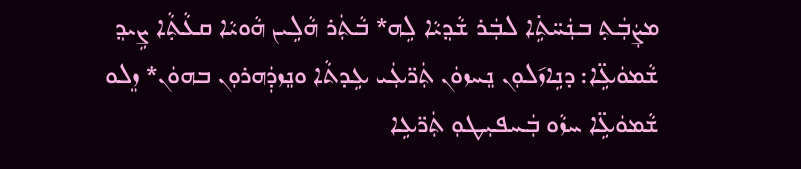ܡܨܲܒܲܬ݂ ܒܢܲܚ̈ܬܹ݁ܐ ܠܒܲܪ ܫܵܕ݂ܝܵܐ ܠܹܗ* ܒܵܬܲܪ ܗܵܠܹܝܢ ܗܵܘܝܵܐ ܩܥܵܬ݂ܵܐ ܨܹܝܕ݂ ܫܵܡܘܿܥܹ̈ܐ: ܕܢܹܐܙ݇ܠܘܼܢ ܢܸܚܙܘܿܢ ܬܲܪ̈ܥܲܝ ܥܹܕܬܵܐ ܘܢܸܙܕܲܗܪܘܼܢ ܒܗܘܿܢ* ܙܸܠܘ ܫܵܡܘܿܥܹ̈ܐ ܚܙܵܘ ܒܲܚܦܝܼܛܘܼ ܬܲܪ̈ܥܹܐ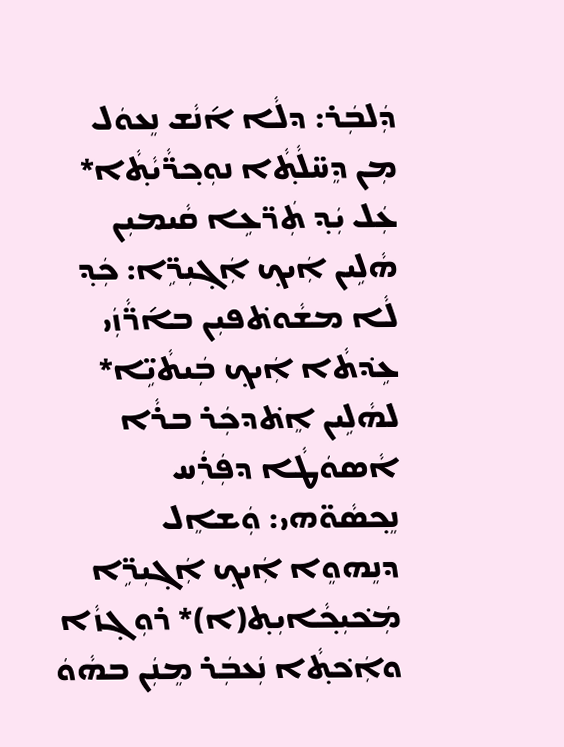ܕܲܠܒܲܪ: ܕܠܵܐ ܐ݇ܢܵܫ ܢܸܥܘܿܠ ܡܼܢ ܕܸܚ̈ܠܵܬ݂ܵܐ ܢܘܼܟ݂ܪ̈ܵܝܵܬ݂ܵܐ* ܥܲܠ ܝܲܕ݂ ܬܲܪ̈ܥܹܐ ܩܵܝܡܝܼܢ ܗܵܠܹܝܢ ܐܲܝܟ݂ ܐܲܓ݂ܝܼܪܹ̈ܐ: ܟܲܕ݂ ܠܵܐ ܡܫܵܘܬ݁ܦܝܼܢ ܒܐ݇ܪ̈ܵܙܲܝ ܥܹܕ݁ܬܵܐ ܐܲܝܟ݂ ܒܲܝܬܵܝܹ̈ܐ* ܠܗܵܠܹܝܢ ܐܸܬ݁ܕܟܲܪ ܒܪܵܐ ܐܵܣܘܿܛܵܐ ܕܦܲܪܲܚ ܢܸܟ݂ܣܵܘ̈ܗܝ: ܘܲܫܐܸܠ ܕܢܸܗܘܸܐ ܐܲܝܟ݂ ܐܲܓ݂ܝܼܪܹ̈ܐ ܡܲܟ݁ܝܼܟ݂ܵܐܝܼܬ݂(ܐ)* ܪܘܼܓ݂ܙܵܐ ܘܐܲܟ݁ܬ݂ܵܐ ܢܲܥܒܲܪ ܡܸܢܲܢ ܒܗܵܘܿ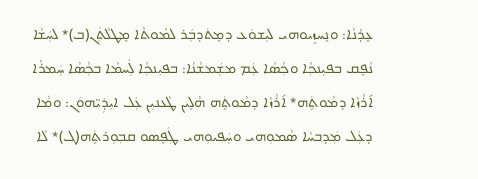ܥܸܕܵܢܵܐ: ܘܢܸܚܙܹܝܘܗܝ ܠܝܼܫܘܿܥ ܕܡܸܬ݁ܕܒܲܪ ܠܡܵܘܬܵܐ ܡܸܛܠܵܬܲܢ(ܒ)* ܠܚܲܫܵܐ ܢܵܦܸܩ ܒܦܝܼܢܟ݂ܵܐ ܘܟ݂ܵܣܵܐ ܥܲܡ ܡܫܲܡܫܵܢܵܐ: ܒܦܝܼܢܟ݂ܵܐ ܠܲܚܡܵܐ ܒܟ݂ܵܣܵܐ ܚܲܡܪܵܐ ܐ݇ܪܵܙܵܐ ܕܡܵܘܬܹ݁ܗ* ܐ݇ܪܵܙܵܐ ܕܡܵܘܬܹ݁ܗ ܗܵܠܹܝܢ ܛܵܥܢܝܼܢ ܥܲܠ ܐܝܼܕܲܝ̈ܗܘܿܢ: ܘܡܵܐ ܕܥܲܠ ܡܲܕ݂ܒܚܵܐ ܣܵܡܘܼܗܝ ܘܚܲܦܝܘܼܗܝ ܛܲܦܸܣܘ ܩܒ݂ܘܼܪܬܹ݁ܗ(ܓ)* ܠܵܐ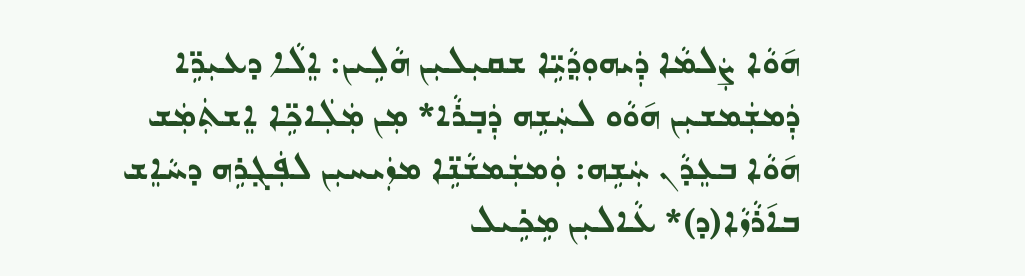ܗ݇ܘܵܐ ܨܲܠܡܵܐ ܕܲܝܗܘܼܕ݂ܵܝܹ̈ܐ ܫܩܝܼܠܝܼܢ ܗܵܠܹܝܢ: ܐܸܠܵܐ ܕܥܝܼܪܹ̈ܐ ܕܲܡܫܲܡܫܝܼܢ ܗ݇ܘܵܘ ܠܚܲܫܹܗ ܕܲܒ݂ܪܵܐ* ܡܼܢ ܡܲܠܲܐܟܹ̈ܐ ܐܸܫܬܲܡܲܫ ܗ݇ܘܵܐ ܒܥܸܕܵܢ ܚܲܫܹܗ: ܘܲܡܫܲܡܫܵܢܹ̈ܐ ܡܙܲܝܚܝܼܢ ܠܦܲܓ݂ܪܹܗ ܕܚܵܐܸܫ ܒܐ݇ܪܵܙܵܐ(ܕ)* ܥܵܐܠܝܼܢ ܡܹܟܹ݁ܝܠ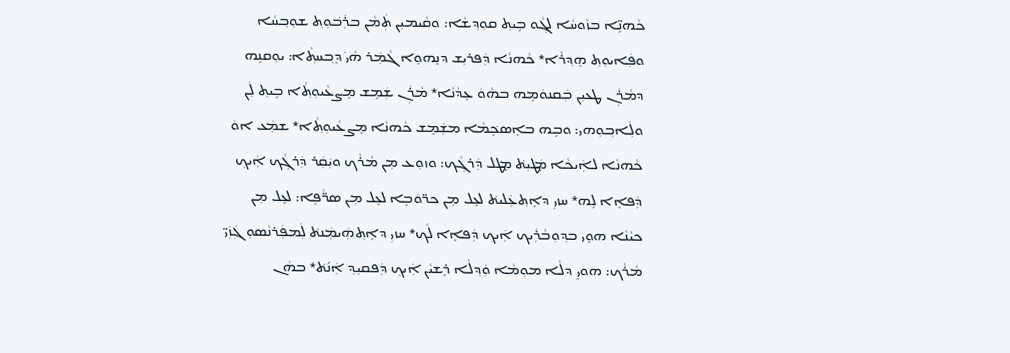ܟܵܗܢܹ̈ܐ ܒܙܵܘܚܵܐ ܠܓ݂ܵܘ ܒܹܝܬ݂ ܩܘܼܕ݂ܫܵܐ: ܘܩܵܝܡܝܼܢ ܬܲܡܵܢ ܒܪܲܒ݁ܘܼܬ݂ ܫܘܼܒ݂ܚܵܐ ܘܦܲܐܝܘܼܬ݂ ܗܸܕ݂ܪܵܐ* ܟܵܗܢܵܐ ܕܲܦܪܝܼܫ ܕܢܸܗܘܸܐ ܓܵܡܲܪ ܗܵܝ݁ ܕܸܒ݂ܚܬ݂ܵܐ: ܝܘܼܩܢܹܗ ܕܡܵܪܲܢ ܛܥܝܼܢ ܒܲܩܢܘܿܡܹܗ ܒܗܵܘܿ ܥܸܕܵܢܵܐ* ܡܵܪܲܢ ܫܲܡܸܫ ܡܸܨܥܵܝܘܼܬ݂ܵܐ ܒܹܝܬ݂ ܠܲܢ ܘܠܲܐܒ݂ܘܼܗܝ: ܘܒܹܗ ܒܐܸܣܟܹ݁ܡܵܐ ܡܫܲܡܸܫ ܟܵܗܢܵܐ ܡܸܨܥܵܝܘܼܬ݂ܵܐ* ܫܡܲܥ ܐܘܿ ܟܵܗܢܵܐ ܠܐܲܝܟܵܐ ܡܲܛܝܼܬ݁ ܡܸܛܠ ܕܲܪܓ݂ܵܟ: ܘܙܘܼܥ ܡܼܢ ܡܵܪܵܟ ܘܝܲܩܲܪ ܕܲܪܓ݂ܵܟ ܐܲܝܟ݂ ܕܲܦܐܸܐ ܠܹܗ* ܚܙܝܼ ܕܐܸܬ݂ܥܲܠܝܬ݁ ܠܥܸܠ ܡܼܢ ܟܪ̈ܘܿܒܹܐ ܠܥܸܠ ܡܼܢ ܣܪ̈ܵܦܹܐ: ܠܥܸܠ ܡܼܢ ܟܝܵܢܵܐ ܗܘܸܝ ܒܕ݂ܘܼܒܵܪܲܝܟ ܐܲܝܟ݂ ܕܲܦܐܸܐ ܠܵܟ* ܚܙܝܼ ܕܐܸܬ݂ܗܲܝܡܲܢܬ݁ ܠܲܡܦܲܪܢܵܣܘܼ ܓܲܙܲܝ̈ ܡܵܪܵܟ: ܗܘܝܸ ܕܠܵܐ ܡܘܼܡܵܐ ܘܲܕ݂ܠܵܐ ܪܸܫܝܵܢ ܐܲܝܟ݂ ܕܲܦܩܝܼܕ݂ ܐܲܢ݇ܬ݁* ܒܗܵܢ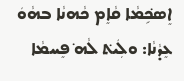ܐܸܣܟܹ݁ܡܵܐ ܩܵܐܸܡ ܟܵܗܢܵܐ ܒܗܵܘܿ ܥܸܕܵܢܵܐ: ܘܠܲܝܬ݁ ܠܵܗ݁ ܦܸܚܡܵܐ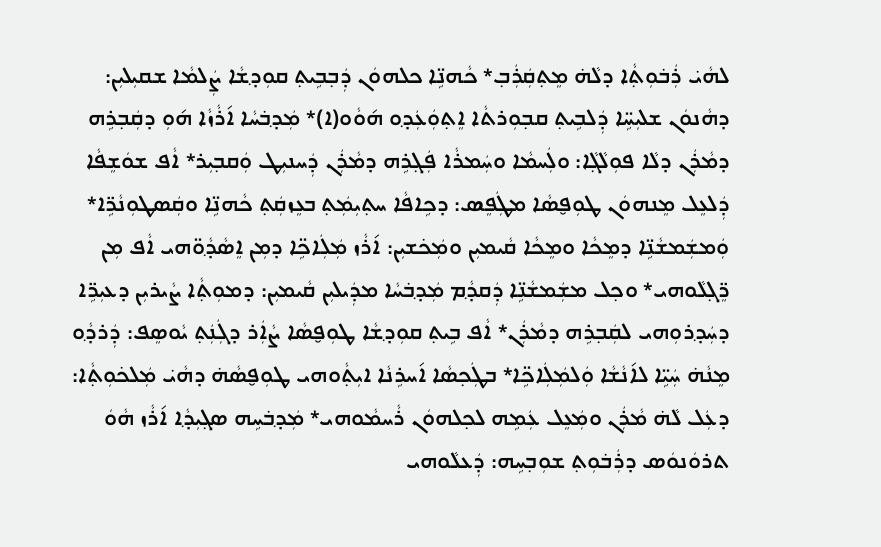ܠܗܵܝ݁ ܪܲܒ݁ܘܼܬ݂ܵܐ ܕܠܵܗ݁ ܡܸܬ݂ܩܲܪܲܒ݂* ܟܵܗܢܹ̈ܐ ܟܠܗܘܿܢ ܕܲܒ݂ܒܹܝܬ݂ ܩܘܼܕ݂ܫܵܐ ܨܲܠܡܵܐ ܫܩܝܼܠܝܼܢ: ܕܗܵܢܘܿܢ ܫܠܝܼܚܹ̈ܐ ܕܲܠܒܹܝܬ݂ ܩܒ݂ܘܼܪܬܵܐ ܐܸܬ݂ܘܲܥܲܕ݂ܘ ܗ݇ܘܵܘ(ܐ)* ܡܲܕ݂ܒ݁ܚܵܐ ܐ݇ܪܵܙܵܐ ܗ݇ܘܼ ܕܩܲܒ݂ܪܹܗ ܕܡܵܪܲܢ ܕܠܵܐ ܦܘܼܠܵܓ݂ܵܐ: ܘܠܲܚܡܵܐ ܘܚܲܡܪܵܐ ܦܲܓ݂ܪܹܗ ܕܡܵܪܲܢ ܕܲܚܢܝܼܛ ܘܲܩܒ݂ܝܼܪ* ܐܵܦ ܫܘܿܫܸܦܵܐ ܕܲܠܥܸܠ ܡܸܢܗܘܿܢ ܛܘܼܦ̮ܣܵܐ ܡܛܲܦܸܣ: ܕܟܹܐܦܵܐ ܚܬ݂ܝܼܡܲܬ݂ ܒܥܸܙܩܲܬ݂ ܟܵܗܢܹ̈ܐ ܘܩܲܣܛܘܼܢܵܪܹ̈ܐ* ܘܲܡܫܲܡܫܵܢܹ̈ܐ ܕܡܸܟܵܐ ܘܡܸܟܵܐ ܩܵܝܡܝܼܢ ܘܡܲܟ݁ܫܝܼܢ: ܐ݇ܪܵܙ ܡܲܠܲܐܟܹ̈ܐ ܕܡܼܢ ܐܸܣܵܕ݂ܵܘ̈ܗܝ ܐܵܦ ܡܼܢ ܪܸ̈ܓ݂ܠܵܘܗܝ* ܘܟ݂ܠ ܡܫܲܡܫܵܢܹ̈ܐ ܕܲܩܕ݂ܵܡ ܡܲܕ݂ܒ݁ܚܵܐ ܡܕܲܝܠܝܼܢ ܩܵܝܡܝܼܢ: ܕܡܘܼܬ݂ܵܐ ܨܵܝܪܝܼܢ ܕܥܝܼܪܹ̈ܐ ܕܚܲܕ݂ܪܘܼܗܝ ܠܩܲܒ݂ܪܹܗ ܕܡܵܪܲܢ* ܐܵܦ ܒܹܝܬ݂ ܩܘܼܕ݂ܫܵܐ ܛܘܼܦ̮ܣܵܐ ܨܵܐܲܪ ܕܓܲܢܲܬ݂ ܝܵܘܣܸܦ: ܕܲܪܕ݂ܵܘ ܡܸܢܵܗ݁ ܚܲܝܹ̈ܐ ܠܐ݇ܢܵܫܵܐ ܘܲܠܡܲܠܲܐܟܹ̈ܐ* ܒܛܲܟ݂ܣܵܐ ܐ݇ܚܪܹܢܵܐ ܐܝܼܬ݂ܵܘܗܝ ܛܘܼܦ̮ܣܵܗ݁ ܕܗܵܝ݁ ܡܲܠܟ݁ܘܼܬ݂ܵܐ: ܕܥܲܠ ܠܵܗ݁ ܡܵܪܲܢ ܘܡܲܥܸܠ ܥܲܡܹܗ ܠܟ݂ܠܗܘܿܢ ܪܵܚܡܵܘܗܝ* ܡܲܕ݂ܒ݁ܚܹܗ ܣܓ݂ܝܼܕ݂ܵܐ ܐ݇ܪܵܙ ܗܵܘܿ ܬܪܘܿܢܘܿܣ ܕܪܲܒ݁ܘܼܬ݂ ܫܘܼܒ݂ܚܹܗ: ܕܲܥܠܵܘܗܝ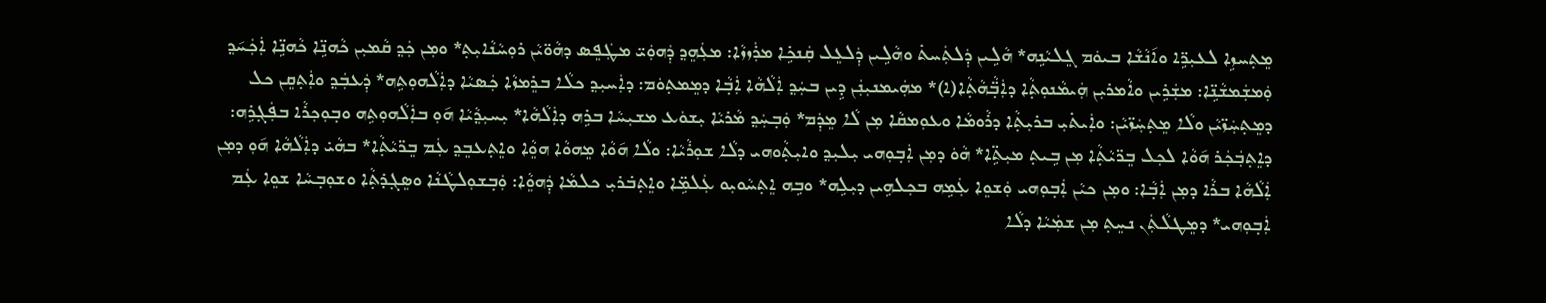ܡܸܬ݂ܚܙܹܐ ܠܥܝܼܪܹ̈ܐ ܘܐ݇ܢܵܫܵܐ ܒܝܘܿܡ ܓܸܠܝܵܢܹܗ* ܗܵܠܹܝܢ ܕܲܠܬܲܚܬ݁ ܘܗܵܠܹܝܢ ܕܲܠܥܸܠ ܩܲܢܟܹ݁ܐ ܡܪܲܙܙܵܐ: ܡܥܲܗܸܕ݂ ܕܲܗܘܲܝ̈ ܡܛܲܦܸܣ ܕܗܵܘ̈ܝܵܢ ܪܘܼܚܵܢܵܐܝܼܬ݂* ܘܡܼܢ ܟܲܕ݂ ܩܵܡܝܼܢ ܟܵܗܢܹ̈ܐ ܟܵܗܢܹ̈ܐ ܐܲܟܲܚ݇ܕ݂ ܘܲܡܫܲܡܫܵܢܹ̈ܐ: ܡܫܲܪܹܝܢ ܘܐܵܡܪܝܼܢ ܗܲܝܡܵܢܘܼܬ݂ܵܐ ܕܐܲܒ݂̈ܵܗܵܬ݂ܵܐ(ܐ)* ܡܗܲܝܡܢܝܼܢܲܢ ܕܹܝܢ ܒܚܲܕ݂ ܐܲܠܵܗܵܐ ܐܲܒ݂ܵܐ ܕܡܸܡܬ݂ܘܿܡ: ܕܐܲܚܝܼܕ݂ ܟܠܵܐ ܒܪܸܡܙܵܐ ܟܲܣܝܵܐ ܕܐܲܠܵܗܘܼܬܹܗ* ܕܲܥܒܲܕ݂ ܘܐܲܬ݂ܩܸܢ ܟܠ ܕܡܸܬ݂ܚܲܙ̈ܝܵܢ ܘܠܵܐ ܡܸܬ݂ܚܲܙ̈ܝܵܢ: ܘܐܲܝܬ݁ܝܼ ܒܪܝܼܬ݂ܵܐ ܕܪܵܘܡܵܐ ܘܥܘܼܡܩܵܐ ܡܼܢ ܠܵܐ ܡܸܕܲܡ* ܘܲܒ݂ܚܲܕ݂ ܡܵܪܝܵܐ ܝܼܫܘܿܥ ܡܫܝܼܚܵܐ ܒܪܹܗ ܕܐܲܠܵܗܵܐ* ܝܼܚܝܼܕ݂ܵܝܵܐ ܗ݇ܘܼ ܒܐܲܠܵܗܘܼܬܹܗ ܘܒ݂ܘܼܟ݂ܪܵܐ ܒܦܲܓ݂ܪܹܗ: ܕܐܸܬ݂ܒܲܟܲܪ ܗ݇ܘܵܐ ܠܟ݂ܠ ܒܸܪ̈ܝܵܬ݂ܵܐ ܡܼܢ ܒܹܝܬ݂ ܡܝܼܬܹ̈ܐ* ܗܵܘܿ ܕܡܼܢ ܐܲܒ݂ܘܼܗܝ ܝܼܠܝܼܕ݂ ܘܐܝܼܬ݂ܵܘܗܝ ܕܠܵܐ ܫܘܼܪܵܝܵܐ: ܘܠܵܐ ܗ݇ܘܵܐ ܡܸܗܘܵܐ ܗܘܸܵܐ ܘܐܸܬ݂ܥܒܸܕ݂ ܥܲܡ ܒܸܪ̈ܝܵܬ݂ܵܐ* ܒܗܵܝ݁ ܕܐܲܠܵܗܵܐ ܗ݇ܘܼ ܕܡܼܢ ܐܲܠܵܗܵܐ ܒܪܵܐ ܕܡܼܢ ܐܲܒ݂ܵܐ: ܘܡܼܢ ܟܝܵܢ ܐܲܒ݂ܘܼܗܝ ܘܲܫܘܸܐ ܥܲܡܹܗ ܒܟ݂ܠܗܹܝܢ ܕܝܼܠܹܗ* ܘܒܹܗ ܐܸܬ݂ܚܵܘܝܼܘ ܥܲܠܡܹ̈ܐ ܘܐܸܬ݂ܒ݁ܪܝܼ ܟܠܡܵܐ ܕܲܗܘܸܵܐ: ܘܲܒ݂ܫܘܼܠܛܵܢܵܐ ܘܣܸܓ݂ܕ݁ܬ݂ܵܐ ܘܫܘܼܒ݂ܚܵܐ ܫܘܸܐ ܥܲܡ ܐܲܒ݂ܘܼܗܝ* ܕܡܸܛܠܵܬܲܢ ܢܚܸܬ݂ ܡܼܢ ܫܡܲܝܵܐ ܕܠܵܐ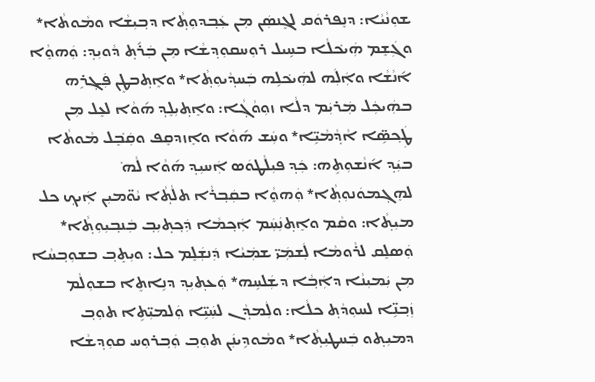ܫܘܼܢܵܝܵܐ: ܕܢܸܦܪܘܿܩ ܠܓܸܢܣܲܢ ܡܼܢ ܥܲܒ݂ܕܘܼܬ݂ܵܐ ܕܒ݂ܝܼܫܵܐ ܘܡܵܘܬܵܐ* ܘܓܲܫܸܡ ܗܲܝܟ݁ܠܵܐ ܒܚܹܝܠ ܪܘܼܚܩܘܼܕ݂ܫܵܐ ܡܼܢ ܒܲܪ݇ܬ݂ ܕܵܘܝܼܕ݂: ܘܲܗܘܸܵܐ ܐ݇ܢܵܫܵܐ ܘܐܲܠܲܗ ܠܗܲܝܟ݁ܠܹܗ ܒܲܚܕ݂ܵܝܘܼܬ݂ܵܐ* ܘܐܸܬ݂ܒܛܸܢ ܦܲܓ݂ܪܹܗ ܒܗܲܝܟܲܠ ܡܲܪܝܲܡ ܕܠܵܐ ܙܘܼܘܵܓ݂ܵܐ: ܘܐܸܬ݂ܝܼܠܸܕ݂ ܗ݇ܘܵܐ ܠܥܸܠ ܡܼܢ ܛܲܟ݂ܣܹ̈ܐ ܐܵܕ݂ܵܡܵܝܹ̈ܐ* ܘܚܲܫ ܗ݇ܘܵܐ ܘܐܸܙܕܩܸܦ ܘܩܲܒܸ݁ܠ ܡܵܘܬܵܐ ܒܝܲܕ݂ ܐ݇ܢܵܫܘܼܬܹܗ: ܟܲܕ݂ ܦܝܼܠܵܛܘܿܣ ܐܲܚܝܼܕ݂ ܗ݇ܘܵܐ ܠܵܗ݁ ܠܗܸܓ݂ܡܘܿܢܘܼܬ݂ܵܐ* ܘܲܗܘܸܵܐ ܒܩܲܒ݂ܪܵܐ ܬܠܵܬ݂ܵܐ ܝܵܘ̈ܡܝܼܢ ܐܲܝܟ݂ ܟܠ ܡܝܼܬ݂ܵܐ: ܘܩܵܡ ܘܐܸܬ݂ܢܲܚܲܡ ܐܲܟ݂ܡܵܐ ܕܲܟ݂ܬ݂ܝܼܒ݂ ܒܲܢܒ݂ܝܼܘܼܬ݂ܵܐ* ܘܲܣܠܸܩ ܠܪܵܘܡܵܐ ܠܲܫܡܲܝ̈ ܫܡܲܝܵܐ ܕܲܢܫܲܠܸܡ ܟܠ: ܘܝܼܬܸܒ݂ ܒܫܘܼܒ݂ܚܵܐ ܡܼܢ ܝܲܡܝܼܢܵܐ ܕܐܲܒ݂ܵܐ ܕܫܲܠܚܹܗ* ܘܲܥܬ݂ܝܼܕ݂ ܕܢܹܐܬܸܐ ܒܫܘܼܠܵܡ ܙܲܒ݂ܢܹ̈ܐ ܠܚܘܼܕܵܬ݂ ܟܠܵܐ: ܘܠܲܡܕ݂ܵܢ ܠܚܲܝܹ̈ܐ ܘܲܠܡܝܼ̈ܬܹܐ ܬܘܼܒ݂ ܕܡܝܼܬ݂ܘ ܒܲܚܛܝܼܬ݂ܵܐ* ܘܡܵܘܕܹܝܢܲܢ ܬܘܼܒ݂ ܘܲܒ݂ܪܘܼܚ ܩܘܼܕ݂ܫܵܐ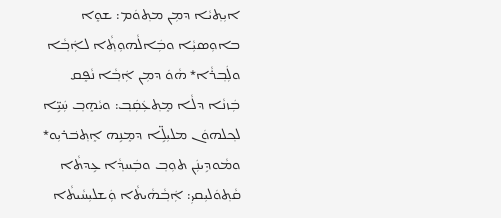ܐܝܼܬ݂ܝܵܐ ܕܡܼܢ ܡܬ݂ܘܿܡ: ܫܘܸܐ ܒܐܘܼܣܝܼܵܐ ܘܒܲܐܠܵܗܘܼܬ݂ܵܐ ܠܐܲܒ݂ܵܐ ܘܠܲܒ݂ܪܵܐ* ܗܵܘܿ ܕܡܼܢ ܐܲܒ݂ܵܐ ܢܵܦܸܩ ܒܲܙܢܵܐ ܕܠܵܐ ܡܸܬ݂ܥܲܩܲܒ݂: ܘܝܵܗܸܒ݂ ܚܲܝܹ̈ܐ ܠܟ݂ܠܗܘܿܢ ܡܠܝܼܠܹ̈ܐ ܕܡܸܢܹܗ ܐܸܬ݂ܒ݁ܪܝܼܘ* ܘܡܵܘܕܹܝܢܲܢ ܬܘܼܒ݂ ܘܒܲܚܕ݂ܵܐ ܥܹܕܬܵܐ ܩܵܬ݂ܘܿܠܝܼܩܝܼ: ܐܲܒ݂ܵܗܵܝܬܵܐ ܘܲܫܠܝܼܚܵܝܬܵܐ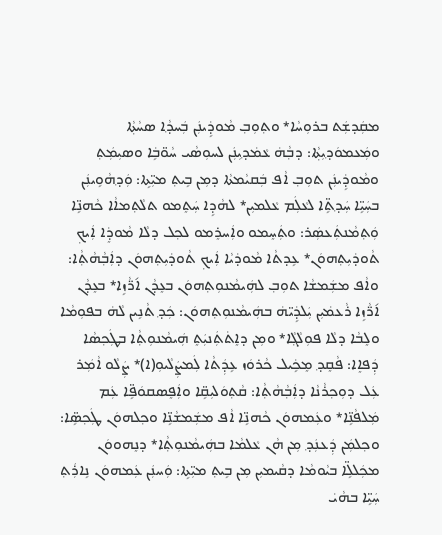ܡܩܲܕܫܲܬ ܒܪܘܼܚܵܐ* ܘܬ݂ܘܼܒ݂ ܡܵܘܕܹ݁ܝܢܲܢ ܒܲܚܕ݂ܵܐ ܣܚܵܬ݂ܵܐ ܘܡܲܥܡܘܿܕ݂ܝܼܬ݂ܵܐ: ܕܒ݂ܵܗ݁ ܥܵܡ݁ܕ݂ܝܼܢܲܢ ܠܚܘܼܣܵܝ ܚܵܘ̈ܒܹ݁ܐ ܘܣܝܼܡܲܬ݂ ܘܡܵܘܕܹ݁ܝܢܲܢ ܬܘܼܒ݂ ܐܵܦ ܒܲܩܝܵܡܬܵܐ ܕܡܼܢ ܒܹܝܬ݂ ܡܝܼ̈ܬܹܐ: ܘܲܕ݂ܗܵܘܹܝܢܲܢ ܒܚܲܝܹ̈ܐ ܚܲܕ݂ܬܹ̈ܐ ܠܥܵܠܲܡ ܥܵܠܡܝܼܢ* ܠܗܵܕܹܐ ܚܲܬܸܡܘ ܬܠܵܬ݂ܡܐܵܐ ܟܵܗܢܹ̈ܐ ܘܲܬ݂ܡܵܢܬܲܥܣܲܪ: ܘܬܲܚܸܡܘ ܘܐܲܚܪܸܡܘ ܠܟ݂ܠ ܕܠܵܐ ܡܵܘܕܸ݁ܐ ܐܲܝܟ݂ ܬܵܘܕ݁ܝܼܬ݂ܗܘܿܢ* ܥܹܕܬܵܐ ܡܵܘܕ݁ܝܵܐ ܐܲܝܟ݂ ܬܵܘܕ݁ܝܼܬ݂ܗܘܿܢ ܕܐܲܒ݂ܵܗܵܬ݂ܵܐ: ܘܐܵܦ ܡܫܲܡܫܵܐ ܬܘܼܒ݂ ܠܗܲܝܡܵܢܘܼܬ݂ܗܘܿܢ ܒܥܸܕܵܢ ܐ݇ܪ̈ܵܙܹܐ* ܒܥܸܕܵܢ ܐ݇ܪ̈ܵܙܹܐ ܪܵܥܡ݁ܝܼܢ ܝܲܠܕܹ݁ܝ̈ܗ݁ ܒܗܲܝܡܵܢܘܼܬ݂ܗܘܿܢ: ܟܲܕ݂ ܬܵܢܹܝܢ ܠܵܗ݁ ܒܦܘܼܡܵܐ ܘܠܸܒܵܐ ܕܠܵܐ ܦܘܼܠܵܓ݂ܵܐ* ܘܡܼܢ ܕܐܸܬ݁ܬܲܢܝܲܬܸ ܗܲܝܡܵܢܘܼܬ݂ܵܐ ܒܛܲܟ݂ܣܵܐ ܕܲܦܐܸܐ: ܦܵܩܸܕ݂ ܡܸܟܹ݁ܝܠ ܟܵܪܘܿܙ ܥܹܕܲܬܵܐ ܠܲܡܨܲܠܵܝܘܼ(ܐ)* ܨܲܠܵܘ ܐܵܡܲܪ ܥܲܠ ܕܘܼܟ݂ܪܵܢܵܐ ܕܐܲܒ݂ܵܗܵܬ݂ܵܐ: ܩܵܬ݂ܘܿܠܝܼܩܹ̈ܐ ܘܐܲܦܸܣܩܘܿܦܹ̈ܐ ܥܲܡ ܡܲܠܦܵܢܹ̈ܐ* ܘܥܲܡܗܘܿܢ ܟܵܗܢܹ̈ܐ ܐܵܦ ܡܫܲܡܫܵܢܹ̈ܐ ܘܟ݂ܠܗܘܿܢ ܛܲܟ݂ܣܹ̈ܐ: ܘܟ݂ܠܡܲܢ ܕܲܥܢܲܕ݂ ܡܼܢ ܗܵܢ ܥܵܠܡܵܐ ܒܗܲܝܡܵܢܘܼܬ݂ܵܐ* ܕܢܸܗܘܘܿܢ ܡܟܲܠܠܹ̈ܐ ܒܝܵܘܡܵܐ ܕܩܵܝܡܝܼܢ ܡܼܢ ܒܹܝܬ݂ ܡܝܼ̈ܬܹܐ: ܘܲܚܢܲܢ ܥܲܡܗܘܿܢ ܢܹܐܪܲܬ݂ ܚܲܝܹ̈ܐ ܒܗܵܝ݁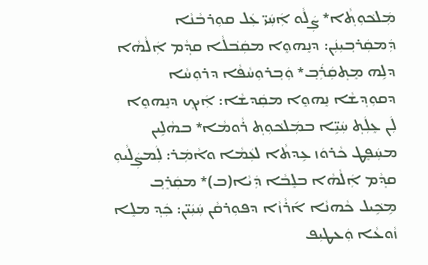ܡܲܠܟ݁ܘܼܬ݂ܵܐ* ܨܲܠܵܘ ܐܲܚܲܝ̈ ܥܲܠ ܩܘܼܪܒܵܢܵܐ ܕܲܡܩܲܪܒ݂ܝܼܢܲܢ: ܕܢܸܗܘܸܐ ܡܩܲܒ݁ܠܵܐ ܩܕ݂ܵܡ ܐܲܠܵܗܵܐ ܕܠܹܗ ܡܸܬ݂ܩܲܪܲܒ݂* ܘܲܒ݂ܪܘܼܚܵܦܵܐ ܕܪܘܼܚܵܐ ܕܩܘܼܕ݂ܫܵܐ ܢܸܗܘܸܐ ܡܩܲܕܫܵܐ: ܐܲܝܟ݂ ܕܢܸܗܘܸܐ ܠܲܢ ܥܸܠܲܬ݂ ܚܲܝܹ̈ܐ ܒܡܲܠܟ݁ܘܼܬ݂ ܪܵܘܡܵܐ* ܒܗܵܠܹܝܢ ܡܚܲܦܸܛ ܟܵܪܘܿܙ ܥܹܕܬܵܐ ܠܥܲܡܵܐ ܘܐܵܡܲܪ: ܠܲܡܨܲܠܵܝܘܼ ܩܕ݂ܵܡ ܐܲܠܵܗܵܐ ܒܠܸܒܵܐ ܕܲܝܵܐ(ܒ)* ܡܩܲܪܸܒ݂ ܡܹܟܹ݁ܝܠ ܟܵܗܢܵܐ ܐ݇ܪܵܙܵܐ ܕܦܘܼܪܩܵܢ ܚܲܝܲܝ̈ܢ: ܟܲܕ݂ ܡܠܸܐ ܙܵܘܥܵܐ ܘܲܥܛܝܼܦ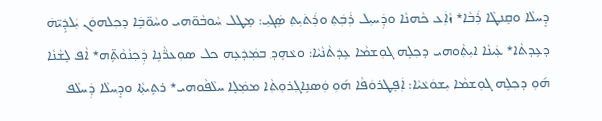ܕܸܚܠܵܐ ܘܩܸܢܛܵܐ ܪܲܒܵܐ* ܙܵܐܲܥ ܟܵܗܢܵܐ ܘܕܲܚܝܼܠ ܪܲܒܲܬ݂ ܘܪܲܬ݁ܝܼܬ݂ ܣܲܓܝܼ: ܡܸܛܠ ܚܵܘܒܵܘ̈ܗܝ ܘܚܵܘ̈ܒܹ݁ܐ ܕܟ݂ܠܗܘܿܢ ܝܲܠܕܹ݁ܝ̈ܗ݁ ܕܥܹܕܬܵܐ* ܥܲܝܢܵܐ ܐܝܼܬ݂ܵܘܗܝ ܕܟ݂ܠܹܗ ܓܘܼܫܡܵܐ ܥܹܕ݁ܬܵܢܵܝܵܐ: ܘܥܵܗܹܕ݂ ܒܡܲܕ݁ܥܹܗ ܟܠ ܣܘܼܥܪ̈ܵܢܹܐ ܕܲܟ݂ܢܵܘܵܬܹ̈ܗ* ܐܵܦ ܠܸܫܵܢܵܐ ܗ݇ܘܼ ܕܟ݂ܠܹܗ ܓܘܼܫܡܵܐ ܝܼܫܘܿܥܵܝܵܐ: ܐܲܦܸܛܪܘܿܦܵܐ ܗ݇ܘܼ ܘܲܣܢܹܐܓ݂ܪܘܼܬ݂ܵܐ ܡܡܲܠܸܐ ܚܠܵܦܵܘܗܝ* ܪܬܹܝܬ݂ܵܐ ܘܕ݂ܸܚܠܵܐ ܕܲܚܠܵܦ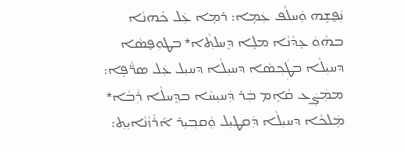ܢܲܦ̮ܫܹܗ ܘܲܚܠܵܦ ܥܲܡܹܐ: ܪܡܸܐ ܥܲܠ ܟܵܗܢܵܐ ܒܗܵܘܿ ܥܸܕܵܢܵܐ ܡܠܸܐ ܕܸܚܠܬ݂ܵܐ* ܒܛܘܼܦ̮ܣܵܐ ܕܚܝܼܠܵܐ ܒܛܲܟ݂ܣܵܐ ܕܚܝܼܠܵܐ ܕܚܝܼܠ ܥܲܠ ܣܪ̈ܵܦܹܐ: ܡܡܲܨܲܥ ܩܵܐܸܡ ܒܲܪ ܕܲܚܝܼܚܵܐ ܒܕ݂ܸܚܠܵܐ ܪܲܒܵܐ* ܡܲܠܟܵܐ ܕܚܝܼܠܵܐ ܕܲܩܛܝܼܠ ܘܲܩܒ݂ܝܼܪ ܐ݇ܪܵܙܵܢܵܐܝܼܬ݂: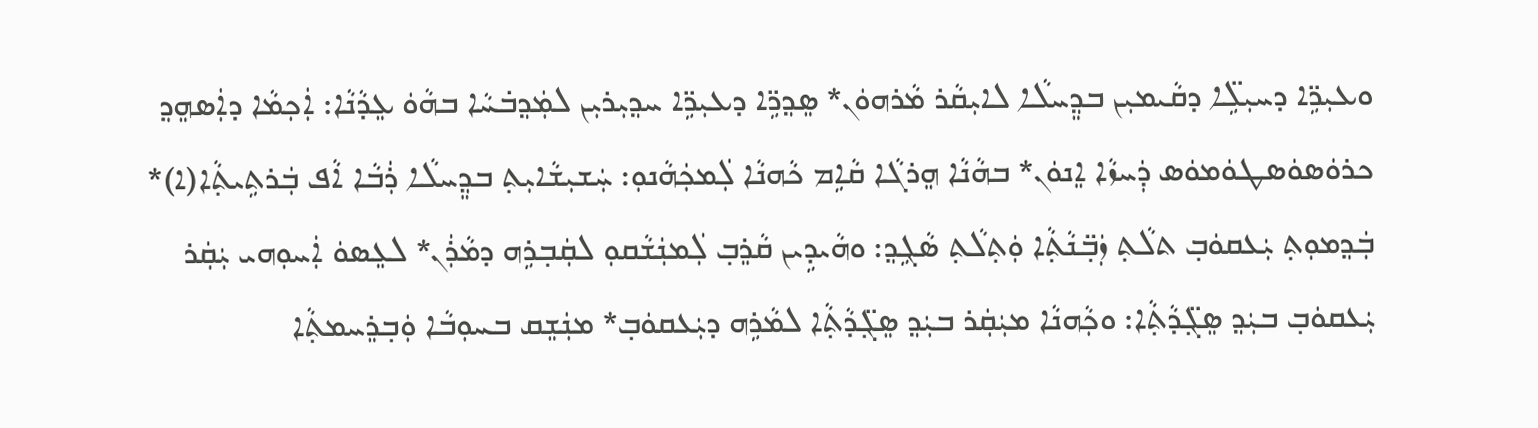ܘܥܝܼܪܹ̈ܐ ܕܚܝܼܠܹ̈ܐ ܕܩܵܝܡܝܼܢ ܒܕ݂ܸܚܠܵܐ ܠܐܝܼܩܵܪ ܡܵܪܗܘܿܢ* ܣܸܕ݂ܪܹ̈ܐ ܕܥܝܼܪܹ̈ܐ ܚܕ݂ܝܼܪܝܼܢ ܠܡܲܕ݂ܒ݁ܚܵܐ ܒܗܵܘܿ ܥܸܕܵܢܵܐ: ܐܲܟ݂ܡܵܐ ܕܐܲܣܗܸܕ݂ ܟܪܘܿܣܘܿܣܛܘܿܡܘܿܣ ܕܲܚܙܵܐ ܐܸܢܘܿܢ* ܒܗܵܢܵܐ ܗܸܪܓܵܐ ܩܵܐܹܡ ܟܵܗܢܵܐ ܠܲܡܟܲܗܵܢܘܼ: ܚܲܫܝܼܫܵܐܝܼܬ݂ ܒܕ݂ܸܚܠܵܐ ܪܲܒܵܐ ܐܵܦ ܒܲܪܬܹܝܬ݂ܵܐ(ܐ)* ܒܲܕ݂ܡܘܼܬ݂ ܝܲܥܩܘܿܒ݂ ܬܠܵܬ݂ ܙܲܒ݂̈ܢܵܬ݂ܵܐ ܘܲܬ݂ܠܵܬ݂ ܣܵܓܹܕ݂: ܘܗܵܝܕܹܝܢ ܩܵܪܸܒ݂ ܠܲܡܢܲܫܵܩܘܼ ܠܩܲܒ݂ܪܹܗ ܕܡܵܪܲܢ* ܠܥܸܣܘܿ ܐܲܚܘܼܗܝ ܝܲܩܲܪ ܝܲܥܩܘܿܒ݂ ܒܝܲܕ݂ ܣܸܓ݂̈ܕܵܬ݂ܵܐ: ܘܟ݂ܵܗܢܵܐ ܡܝܲܩܲܪ ܒܝܲܕ݂ ܣܸܓ݂̈ܕܵܬ݂ܵܐ ܠܡܵܪܹܗ ܕܝܲܥܩܘܿܒ݂* ܡܢܲܫܸܩ ܒܚܘܼܒܵܐ ܘܲܒ݂ܪܸܚܡܬ݂ܵܐ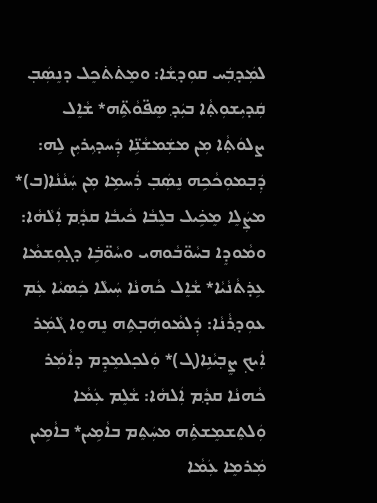ܠܡܲܕ݂ܒܲܚ ܩܘܼܕ݂ܫܵܐ: ܘܡܸܬ݁ܬ݁ܟܸܠ ܕܢܸܣܲܒ݂ ܩܲܕܝܼܫܘܼܬ݂ܵܐ ܒܝܲܕ݂ ܣܸܦ̈ܘܵܬܹ̈ܗ* ܫܵܐܸܠ ܨܠܘܿܬ݂ܵܐ ܡܼܢ ܡܫܲܡܫܵܢܹ̈ܐ ܕܲܚܕ݂ܝܼܪܝܼܢ ܠܹܗ: ܕܲܒ݂ܡܘܼܟܵܟܹܗ ܢܸܣܲܒ݂ ܪܲܚܡܹܐ ܡܼܢ ܚܲܢܵܢܵܐ(ܒ)* ܡܨܲܠܸܐ ܡܸܟܹ݁ܝܠ ܒܠܸܒܵܐ ܟܵܝܒܵܐ ܩܕ݂ܵܡ ܐܲܠܵܗܵܐ: ܘܡܵܘܕܸܐ ܒܚܵܘ̈ܒܵܘܗܝ ܘܚܵܘ̈ܒܹ݁ܐ ܕܓ݂ܘܼܫܡܵܐ ܥܹܕ݁ܬܵܢܵܝܵܐ* ܫܵܐܸܠ ܟܵܗܢܵܐ ܚܲܝܠܵܐ ܟܲܣܝܵܐ ܥܲܡ ܥܘܼܕ݂ܪܵܢܵܐ: ܕܲܠܡܵܘܗܲܒ݂ܬܹܗ ܢܸܗܘܸܐ ܓܵܡܲܪ ܐܲܝܟ݂ ܨܸܒ݂ܝܵܢܹܐ(ܓ)* ܘܲܠܟ݂ܠܡܸܕܸܡ ܕܐܵܡܲܪ ܟܵܗܢܵܐ ܩܕ݂ܵܡ ܐܲܠܗܵܐ: ܫܵܠܸܡ ܥܲܡܵܐ ܘܲܠܬܸܫܡܸܫܬܹ݁ܗ ܡܚܲܬܸܡ ܒܐܵܡܹܝܢ* ܒܐܵܡܹܝܢ ܡܲܪܡܸܐ ܥܲܡܵܐ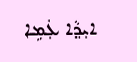ܐܝܼܕ݂ܵܐ ܥܲܡܹܐ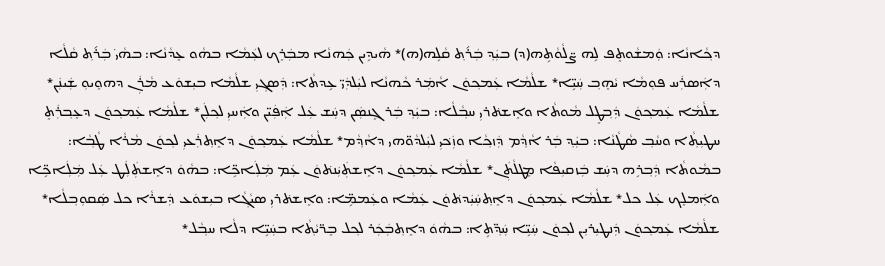ܕܟ݂ܵܐܢܵܐ: ܘܲܡܫܵܘܬܸܦ ܠܹܗ ܨ̈ܠܵܘܵܬܹܗ(ܕ) ܒܝܲܕ݂ ܒܲܪ݇ܬ݂ ܩܵܠܹܗ(ܗ)* ܗܵܝܕܹܝܢ ܟܲܗܢܵܐ ܡܒܲܪܸܟ ܠܥܲܡܵܐ ܒܗܵܘ ܥܸܕܵܢܵܐ: ܒܗܵܝ݁ ܒܲܪ݇ܬ݂ ܩܵܠܵܐ ܕܐܲܣܪܲܚ ܦܘܼܡܵܐ ܝܵܗܸܒ݂ ܚܲܝܹ̈ܐ* ܫܠܵܡܵܐ ܥܲܡܟ݂ܘܿܢ ܐܵܡܲܪ ܟܵܗܢܵܐ ܠܝܲܠܕܲܝ̈ ܥܹܕܬܵܐ: ܕܲܣܓ݂ܝܼ ܫܠܵܡܵܐ ܒܝܼܫܘܿܥ ܡܵܪܲܢ ܕܗܘܸܝܘܼ ܫܲܝܢܲܢ* ܫܠܵܡܵܐ ܥܲܡܟ݂ܘܿܢ ܕܲܒ݂ܛܸܠ ܡܵܘܬܵܐ ܘܐܸܫܬ݁ܪܝܼ ܚܒ݂ܵܠܵܐ: ܒܝܲܕ݂ ܒܲܪ ܓܸܢܣܲܢ ܕܚܲܫ ܥܲܠ ܐܲܦܲܝ̈ܢ ܘܐܲܚܝܼ ܠܟ݂ܠܲܢ* ܫܠܵܡܵܐ ܥܲܡܟ݂ܘܿܢ ܕܥܸܒ݂ܪܲܬܸ ܚܛܝܼܬ݂ܵܐ ܘܚܵܒ݂ ܣܵܛܵܢܵܐ: ܒܝܲܕ݂ ܒܲܪ ܐܵܕ݂ܵܡ ܕܲܙܟ݂ܵܐ ܘܙܲܟ݁ܝܼ ܠܝܲܠܕܵܘ̈ܗܝ ܕܐܵܕ݂ܵܡ* ܫܠܵܡܵܐ ܥܲܡܟ݂ܘܿܢ ܕܐܸܬ݂ܪܲܥܝܼ ܠܟ݂ܘܿܢ ܡܵܪܵܐ ܛܵܒ݂ܵܐ: ܒܡܵܘܬܵܐ ܕܲܒ݂ܪܹܗ ܕܚܲܫ ܒܲܙܩܝܼܦܵܐ ܡܸܛܠܵܬܲܢ* ܫܠܵܡܵܐ ܥܲܡܟ݂ܘܿܢ ܕܐܸܫܬܲܝܲܢܬ݁ܘܿܢ ܥܲܡ ܡܲܠܲܐܟܹ̈ܐ: ܒܗܵܘܿ ܕܐܸܫܬܲܠܲܛ ܥܲܠ ܡܲܠܲܐܟܹ̈ܐ ܘܐܲܡܠܸܟ ܥܲܠ ܟܠ* ܫܠܵܡܵܐ ܥܲܡܟ݂ܘܿܢ ܕܐܸܬ݂ܚܲܝܲܕܬ݁ܘܿܢ ܥܲܡܵܐ ܘܥܲܡܡܹ̈ܐ: ܘܐܸܫܬ݁ܪܝܼ ܣܝܵܓ݂ܵܐ ܒܝܼܫܘܿܥ ܕܲܫܪܵܐ ܟܠ ܣܲܩܘܼܒ݂ܠܵܐ* ܫܠܵܡܵܐ ܥܲܡܟ݂ܘܿܢ ܕܲܢܛܝܼܪܝܼܢ ܠܟ݂ܘܿܢ ܚܲܝܹ̈ܐ ܚܲܕ݂̈ܬܹܐ: ܒܗܵܘܿ ܕܐܸܬ݂ܒܲܟܲܪ ܠܟ݂ܠ ܒܸܪ̈ܝܵܬ݂ܵܐ ܒܚܲܝܹ̈ܐ ܕܠܵܐ ܚܒ݂ܵܠ*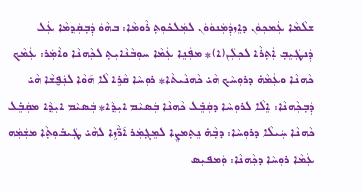ܫܠܵܡܵܐ ܥܲܡܟ݂ܘܿܢ ܕܐܸܙܕܲܡܲܢܘܿܘܿܢ ܠܡܲܠܟ݁ܘܼܬ݂ ܪܵܘܡܵܐ: ܒܗܵܘܿ ܕܲܒ݂ܩܲܕ݂ܡܵܐ ܥܲܠ ܕܲܢܛܲܝܸܒ݂ ܐܲܬ݂ܪܵܐ ܠܟ݂ܠܲܢ(ܐ)* ܡܦܲܢܸܐ ܥܲܡܵܐ ܚܘܼܒܵܢܵܐܝܼܬ݂ ܠܟ݂ܵܗܢܵܐ ܘܐܵܡܲܪ: ܥܲܡܵܟ ܟܵܗܢܵܐ ܘܥܲܡܵܗ݁ ܕܪܘܼܚܵܟ ܗܵܝ݁ ܟܵܗܢܵܝܬܵܐ* ܪܘܼܚܵܐ ܩܵܪܹܐ ܠܵܐ ܗ݇ܘܵܐ ܠܢܲܦ̮ܫܵܐ ܗܵܝ݁ ܕܲܒ݂ܟ݂ܵܗܢܵܐ: ܐܸܠܵܐ ܠܪܘܼܚܵܐ ܕܩܲܒܸ݁ܠ ܟܵܗܢܵܐ ܒܲܣܝܵܡ ܐܝܼܕ݂ܵܐ* ܒܲܣܝܵܡ ܐܝܼܕ݂ܵܐ ܡܩܲܒܸ݁ܠ ܟܵܗܢܵܐ ܚܲܝܠܵܐ ܕܪܘܼܚܵܐ: ܕܒ݂ܵܗ݁ ܢܸܬ݂ܡܨܸܐ ܠܡܸܓ݂ܡܲܪ ܐ݇ܪ̈ܵܙܹܐ ܠܗܵܝ݁ ܛܲܝܒ݁ܘܼܬ݂ܵܐ ܡܫܲܡܲܗ ܥܲܡܵܐ ܪܘܼܚܵܐ ܕܟ݂ܵܗܢܵܐ: ܘܲܡܦܝܼܣ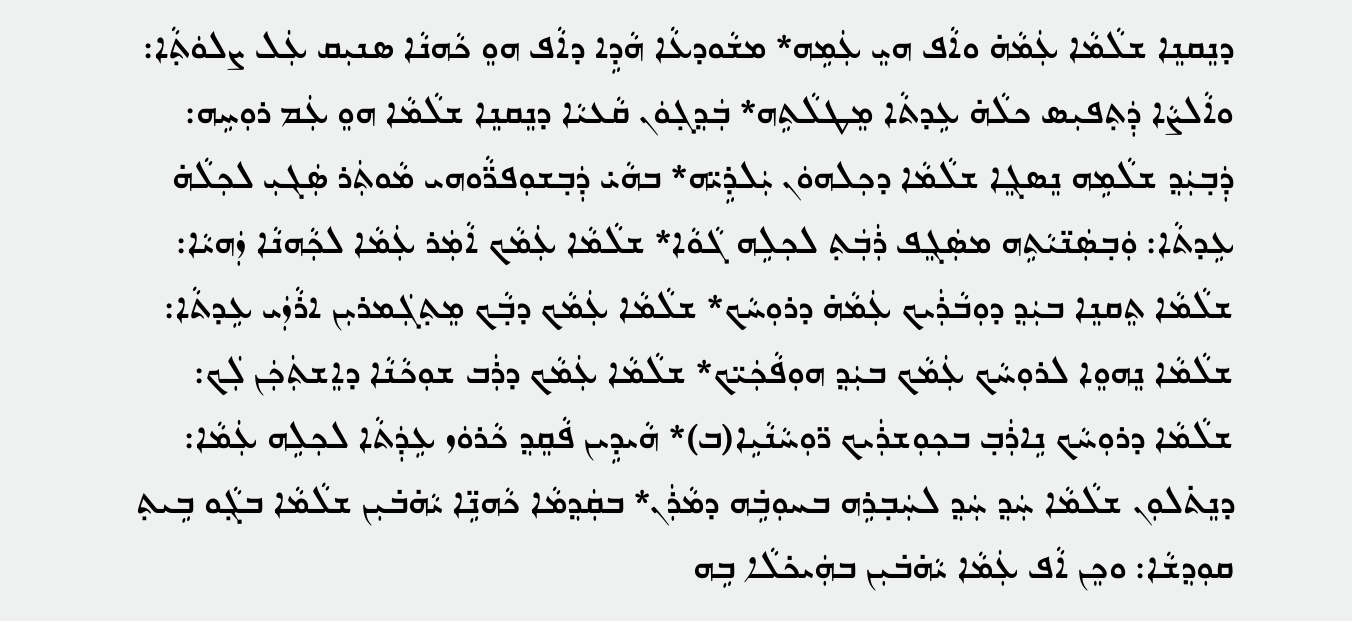ܕܢܸܩܢܸܐ ܫܠܵܡܵܐ ܥܲܡܵܗ݁ ܘܐܵܦ ܗܝܸ ܥܲܡܹܗ* ܡܫܵܘܕܥܵܐ ܗܵܕܹܐ ܕܐܵܦ ܗܘܸ ܟܵܗܢܵܐ ܣܢܝܼܩ ܥܲܠ ܨܠܘܿܬ݂ܵܐ: ܘܐܵܠܨܵܐ ܕܲܬ݂ܦܝܼܣ ܟܠܵܗ݁ ܥܹܕܬܵܐ ܡܸܛܠܵܬܹܗ* ܒܲܕ݂ܓ݂ܘܿܢ ܩܵܥܝܵܐ ܕܢܸܩܢܸܐ ܫܠܵܡܵܐ ܗܘܸ ܥܲܡ ܪܘܼܚܹܗ: ܕܲܒ݂ܝܲܕ݂ ܫܠܵܡܹܗ ܢܸܣܓܸܐ ܫܠܵܡܵܐ ܕܟ݂ܠܗܘܿܢ ܝܲܠܕܹ݁ܝ̈ܗ* ܒܗܵܝ݁ ܕܲܒ݂ܫܘܼܦܪ̈ܵܘܗܝ ܡܵܘܬܲܪ ܣܲܓܝܼ ܠܟ݂ܠܵܗ݁ ܥܹܕܬܵܐ: ܘܲܒ݂ܣܲܢ̈ܝܵܬܹܗ ܡܣܲܓܸܦ ܪܲܒܲܬ݂ ܠܟ݂ܠܹܗ ܓܵܘܵܐ* ܫܠܵܡܵܐ ܥܲܡܵܟ ܐܵܡܲܪ ܥܲܡܵܐ ܠܟ݂ܵܗܢܵܐ ܙܲܗܝܵܐ: ܫܠܵܡܵܐ ܬܸܩܢܸܐ ܒܝܲܕ݂ ܕܘܼܒܵܪܲܝܟ ܥܲܡܵܗ݁ ܕܪܘܼܚܵܟ* ܫܠܵܡܵܐ ܥܲܡܵܟ ܕܒ݂ܵܟ ܡܸܬ݂ܓܲܡܪܝܼܢ ܐܪܵܙܲܝ ܥܹܕܬܵܐ: ܫܠܵܡܵܐ ܢܸܗܘܸܐ ܠܪܘܼܚܵܟ ܥܲܡܵܟ ܒܝܲܕ݂ ܗܘܼܦܵܟܲܝ̈ܟ* ܫܠܵܡܵܐ ܥܲܡܵܟ ܕܪܲܒ ܫܘܼܟܵܢܵܐ ܕܐܸܫܬܲܟܲܢ ܠܲܟ: ܫܠܵܡܵܐ ܕܪܘܼܚܵܟ ܢܹܐܪܲܒ݂ ܒܟ݂ܘܼܫܪܲܝܟ ܪ̈ܘܼܚܵܢܵܝܹܐ(ܒ)* ܗܵܝܕܹܝܢ ܦܵܩܸܕ݂ ܟܵܪܘܿܙ ܥܹܕܲܬܵܐ ܠܟ݂ܠܹܗ ܥܲܡܵܐ: ܕܢܸܬ݁ܠܘܼܢ ܫܠܵܡܵܐ ܚܲܕ݂ ܚܲܕ݂ ܠܚܲܒ݂ܪܹܗ ܒܚܘܼܒܹ݁ܗ ܕܡܵܪܲܢ* ܒܩܲܕ݂ܡܵܐ ܟܵܗܢܹ̈ܐ ܝܵܗ݁ܒ݁ܝܼܢ ܫܠܵܡܵܐ ܒܓ݂ܵܘ ܒܹܝܬ݂ ܩܘܼܕ݂ܫܵܐ: ܘܟܸܢ ܐܵܦ ܥܲܡܵܐ ܝܵܗ݁ܒ݁ܝܼܢ ܒܗܲܝܟ݁ܠܵܐ ܒܹܗ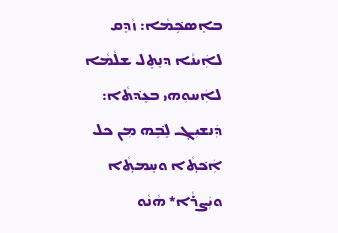ܒܐܸܣܟܹ݁ܡܵܐ: ܙܵܕܸܩ ܠܐܲܝܢܵܐ ܕܢܸܬܸܠ ܫܠܵܡܵܐ ܠܐܲܚܘܼܗܝ ܒܥܸܕ݁ܬܵܐ: ܕܲܢܫܝܼܓ݂ ܠܸܒܹ݁ܗ ܡܼܢ ܟܠ ܐܲܟ݁ܬ݂ܵܐ ܘܚܸܡܬ݂ܵܐ ܘܝܲܨܪܵܐ* ܗܵܢܵܘ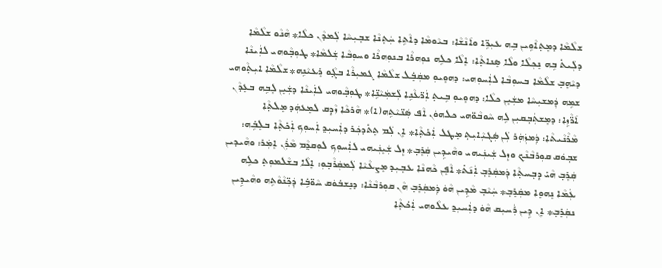ܫܠܵܡܵܐ ܕܡܸܬ݂ܐܵܘܹܝܢ ܒܹܗ ܥܝܼܪܹ̈ܐ ܘܐ݇ܢܵܫܵܐ: ܒܝܵܘܡܵܐ ܕܐܵܬܹܐ ܚܲܬ݂ܢܵܐ ܫܒ݂ܝܼܚܵܐ ܠܲܡܕܵܢ ܟܠܵܐ* ܗܵܢܵܘ ܫܠܵܡܵܐ ܕܠܲܝܬ݁ ܒܹܗ ܢܸܟ݂ܠܵܐ ܘܠܵܐ ܣܸܢܐܬ݂ܵܐ: ܐܸܠܵܐ ܟܠܹܗ ܢܘܼܗܪܵܐ ܒܢܘܼܗܪܵܐ ܘܚܘܼܒܵܐ ܫܲܠܡܵܐ* ܛܘܼܒ݂ܵܘܗܝ ܠܐܲܝܢܵܐ ܕܝܵܗܸܒ݂ ܫܠܵܡܵܐ ܒܚܘܼܒܵܐ ܠܐܲܚܘܼܗܝ: ܕܗܘܸܝܘܼ ܡܩܲܒܸ݁ܠ ܫܠܵܡܵܐ ܓܡܝܼܪܵܐ ܒܓ݂ܵܘ ܪܸܥܝܵܢܹܗ* ܫܠܵܡܵܐ ܐܝܼܬ݂ܵܘܗܝ ܫܡܹܗ ܕܲܡܫܝܼܚܵܐ ܡܫܲܝܸܢ ܟܠܵܐ: ܕܗܘܸܝܘܼ ܒܹܝܬ݂ ܐܲܪ̈ܥܵܢܹܐ ܠܲܫܡܲܝܵܢܹ̈ܐ* ܛܘܼܒ݂ܵܘܗܝ ܠܐܲܝܢܵܐ ܕܫܲܝܸܢ ܠܸܒܹܗ ܒܥܸܕܵܢ ܐ݇ܪ̈ܵܙܹܐ: ܕܡܸܫܬܲܒ݂ܩܝܼܢ ܠܹܗ ܚܵܘܒܵܘ̈ܗܝ ܟܠܗܘܿܢ ܐܵܦ ܣܲܢ̈ܝܵܬܹܗ(ܐ)* ܗܵܪܟܵܐ ܙܵܕܸܩ ܠܡܸܥܗܲܕ ܡܸܠܬ݂ܵܐ ܡܵܪܵܢܵܝܬܵܐ: ܕܲܡܙܲܗܲܪ ܠܲܢ ܣܲܓܝܼܵܐܝܼܬ݂ ܡܸܛܠ ܐܲܟ݁ܬ݂ܵܐ* ܐܸܢ ܠܲܡ ܬܸܬ݁ܕܟܲܪ ܕܐܲܚܝܼܕ݂ ܐܲܚܘܼܟ ܐܲܟ݁ܬ݂ܵܐ ܒܠܸܒܹ݁ܗ: ܫܒ݂ܘܿܩ ܩܘܼܪܒܵܢܵܟ ܘܙܸܠ ܫܲܝܢܲܝܗܝ ܘܗܵܝܕܹܝܢ ܩܲܪܸܒ݂* ܙܸܠ ܫܲܝܸܢܲܝܗܝ ܠܐܲܚܘܼܟ ܠܘܼܩܕ݂ܵܡ ܡܵܪܲܢ ܐܸܡܲܪ: ܘܗܵܝܕܝܢ ܩܲܪܸܒ݂ ܗܵܝ݁ ܕܸܒ݂ܚܬ݂ܵܐ ܕܲܡܩܲܪܸܒ݂ ܐܲܢ݇ܬ݁* ܐܵܦܸܢ ܟܵܗܢܵܐ ܥܒ݂ܝܼܕ ܡܸܨܥܵܝܵܐ ܠܲܡܩܲܪܵܒ݂ܘܼ: ܐܸܠܵܐ ܒܫܵܠܡܘܼܬ݂ ܟܠܹܗ ܥܲܡܵܐ ܢܸܗܘܸܐ ܡܩܲܪܸܒ݂* ܚܲܝܵܒ݂ ܡܵܕܹܝܢ ܗܵܘܿ ܕܲܡܩܲܪܸܒ݂ ܗܵܢ ܩܘܼܪܒܵܢܵܐ: ܕܢܸܫܒ݁ܘܿܩ ܚܵܘ̈ܒܹ݁ܐ ܕܲܟ݂̈ܢܵܘܵܬܹܗ ܘܗܵܝܕܹܝܢ ܢܩܲܪܸܒ݂* ܐܸܢ ܕܹܝܢ ܪܲܚܝܼܩ ܗܵܘܿ ܕܐܲܚܝܼܕ݂ ܥܠܵܘܗܝ ܐܲܟ݁ܬ݂ܵܐ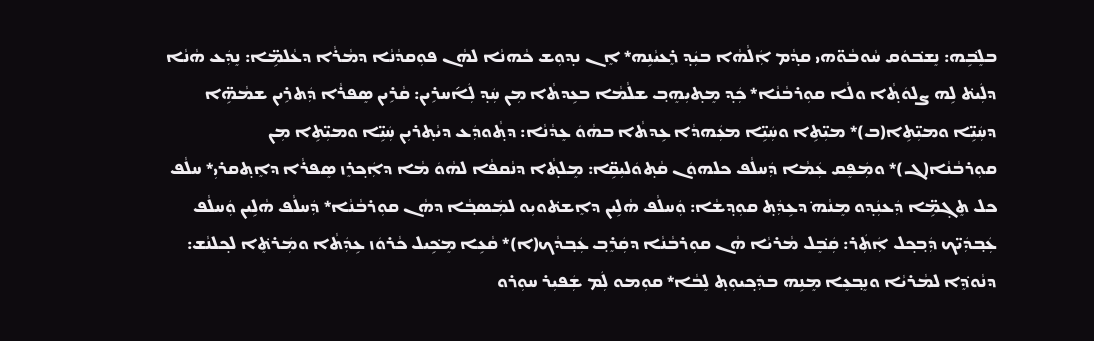ܒܠܸܒܹ݁ܗ: ܢܸܫܒ݁ܘܿܩ ܚܵܘܒܵܘ̈ܗܝ ܩܕ݂ܵܡ ܐܲܠܵܗܵܐ ܒܝܲܕ݂ ܪܸܥܝܵܢܹܗ* ܐܸܢ ܢܕ݂ܘܼܫ ܟܵܗܢܵܐ ܠܗܵܢ ܦܘܼܩܕܵܢܵܐ ܕܡܵܪܵܐ ܕܥܵܠܡܹ̈ܐ: ܢܸܕܲܥ ܗܵܢܵܐ ܕܠܲܝܬ݁ ܠܹܗ ܨܠܘܿܬ݂ܵܐ ܘܠܵܐ ܩܘܼܪܒܵܢܵܐ* ܟܲܕ݂ ܡܸܬ݂ܝܼܗܸܒ݂ ܫܠܵܡܵܐ ܒܥܹܕܬܵܐ ܡܼܢ ܚܲܕ݂ ܠܲܐ݇ܚܪܹܝܢ: ܩܵܪܹܝܢ ܣܸܦܪܵܐ ܕܲܬܪܹܝܢ ܫܡܵܗܹ̈ܐ ܕܚܲܝܹ̈ܐ ܘܡܝܼ̈ܬܹܐ(ܒ)* ܡܝܼ̈ܬܹܐ ܘܚܲܝܹ̈ܐ ܡܥܲܗܕܵܐ ܥܹܕܬܵܐ ܒܗܵܘܿ ܥܸܕܵܢܵܐ: ܕܬ݂ܵܘܕܲܥ ܕܝܵܬ݂ܪܝܼܢ ܚܲܝܹ̈ܐ ܘܡܝܼ̈ܬܹܐ ܡܼܢ ܩܘܼܪܒܵܢܵܐ(ܓ)* ܘܡܲܦܸܩ ܥܲܡܵܐ ܕܲܚܠܵܦ ܟܠܗܘܿܢ ܩܵܬ݂ܘܿܠܝܼܩܹ̈ܐ: ܡܸܠܬ݂ܵܐ ܕܢܵܩܦܵܐ ܠܗܵܘܿ ܡܵܐ ܕܐܲܟ݂ܪܸܙ ܣܸܦܪܵܐ ܕܐܸܬ݂ܩܪܝܼ* ܚܠܵܦ ܟܠ ܬܸܓ݂ܡܹ̈ܐ ܕܲܥܢܲܕ݂ܘ ܡܸܢܵܗ݁ ܕܥܹܕܲܬ݂ ܩܘܼܕ݂ܫܵܐ: ܘܲܚܠܵܦ ܗܵܠܹܝܢ ܕܐܸܫܬ݁ܘܝܼܘ ܠܡܲܣܒ݂ܵܐ ܕܗܵܢ ܩܘܼܪܒܵܢܵܐ* ܕܲܚܠܵܦ ܗܵܠܹܝܢ ܘܲܚܠܵܦ ܥܲܒ݂ܕܲܝ̈ܟ ܕܲܒ݂ܟ݂ܠ ܐܲܬܲܪ: ܩܲܒܸ݁ܠ ܡܵܪܝܵܐ ܗܵܢ ܩܘܼܪܒܵܢܵܐ ܕܩܲܪܸܒ݂ ܥܲܒ݂ܕܵܟ(ܐ)* ܩܵܥܹܐ ܡܸܟܹ݁ܝܠ ܟܵܪܘܿܙ ܥܹܕܲܬܵܐ ܘܡܲܪܬܸ݁ܐ ܠܟ݂ܠܢܵܫ: ܕܢܵܘܕܸ݁ܐ ܠܡܵܪܝܵܐ ܘܢܸܒ݂ܥܸܐ ܡܸܢܹܗ ܒܕܲܟ݂ܝܘܼܬ݂ ܠܸܒܵܐ* ܩܘܼܡܘ ܠܲܡ ܫܲܦܝܼܪ ܚܘܼܪܘ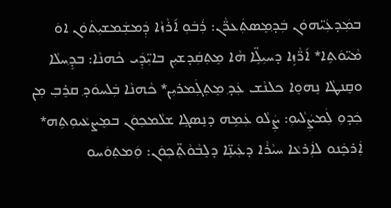ܒܡܲܕܥܲܝ̈ܗܘܿܢ ܒܲܕ݂ܡܸܣܬܲܥܪ̈ܵܢ: ܪܲܒ݁ܘܼ ܐ݇ܪܵܙܵܐ ܕܲܡܫܲܡܫܝܼܬ݁ܘܿܢ ܐܘܿ ܡܵܝ̈ܘܿܬܹܐ* ܐ݇ܪ̈ܵܙܹܐ ܕܚܝܼܠܹ̈ܐ ܗܵܐ ܡܸܬ݂ܩܲܕܫܝܼܢ ܒܐܝܼ̈ܕܲܝ ܟܵܗܢܵܐ: ܒܕ݂ܸܚܠܵܐ ܘܩܸܢܛܵܐ ܢܸܗܘܸܐ ܟܠܢܵܫ ܥܲܕ݂ ܡܸܬ݂ܓܲܡܪܝܼܢ* ܟܵܗܢܵܐ ܒܲܠܚܘܿܕ݂ ܩܪܸܒ݂ ܡܼܢ ܟܲܕܘܼ ܠܲܡܨܲܠܵܝܘܼ: ܨܲܠܵܘ ܥܲܡܹܗ ܕܢܸܣܓܸܐ ܫܠܵܡܟ݂ܘܿܢ ܒܡܸܨܥܵܝܘܼܬܹܗ* ܐܲܪܟܸ݁ܢܘ ܠܐܲܪܥܵܐ ܚܝܵܪܵܐ ܕܥܲܝܢܹ̈ܐ ܕܠܸܒܵܘܵܬ݂̈ܟ݂ܘܿܢ: ܘܲܡܬ݂ܘܿܚܘ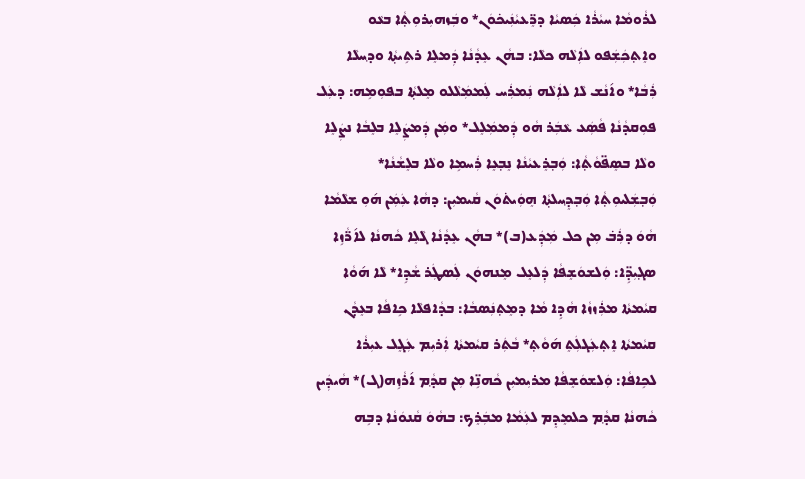ܠܪܵܘܡܵܐ ܚܝܵܪܵܐ ܟܲܣܝܵܐ ܕܪܸ̈ܥܝܵܢܲܝܟ݁ܘܿܢ* ܘܒܲܙܗܝܼܪܘܼܬ݂ܵܐ ܒܥܵܘ ܘܐܸܬ݂ܟܲܫܲܦܘ ܠܐܲܠܵܗ ܟܠܵܐ: ܒܗܵܢ ܥܸܕܵܢܵܐ ܕܲܡܠܸܐ ܪܬܹܝܬ݂ܵܐ ܘܕ݂ܚܠܵܐ ܪܲܒܵܐ* ܘܐ݇ܢܵܫ ܠܵܐ ܠܐܲܠܵܗ ܢܲܡܪܲܚ ܠܲܡܡܲܠܵܠܘ ܡܸܠܬ݂ܵܐ ܒܦܘܼܡܹܗ: ܕܥܲܠ ܦܘܼܩܕܵܢܵܐ ܦܵܣܲܥ ܥܵܒܲܪ ܗܵܘ ܕܲܡܡܲܠܸܠ* ܘܡܲܢ ܕܲܡܨܲܠܸܐ ܒܠܸܒܵܐ ܢܨܲܠܸܐ ܘܠܵܐ ܒܣܸܦ̈ܘܵܬ݂ܵܐ: ܘܲܒ݂ܪܸܥܝܵܢܵܐ ܢܸܒ݂ܥܸܐ ܪܲܚܡܹܐ ܘܠܵܐ ܒܠܸܫܵܢܵܐ* ܘܲܒ݂ܫܲܠܝܘܼܬ݂ܵܐ ܘܲܒ݂ܕ݂ܸܚܠܬ݂ܵܐ ܗܸܘܲܝܬ݁ܘܿܢ ܩܵܝܡܝܼܢ: ܕܗܵܐ ܥܲܡܲܢ ܗ݇ܘܼ ܫܠܵܡܵܐ ܗܵܘܿ ܕܪܲܒ݁ ܡܼܢ ܟܠ ܡܲܕܲܥ(ܒ)* ܒܗܵܢ ܥܸܕܵܢܵܐ ܓܵܠܸܐ ܟܵܗܢܵܐ ܠܐ݇ܪ̈ܵܙܹܐ ܣܓ݂ܝܼܕܹ̈ܐ: ܘܲܠܫܘܿܫܸܦܵܐ ܕܲܠܥܸܠ ܡܸܢܗܘܿܢ ܠܲܣܛܲܪ ܫܵܕܹܐ* ܠܵܐ ܗ݇ܘܵܐ ܩܝܵܡܬܵܐ ܡܪܲܙܙܵܐ ܗܵܕܹܐ ܡܵܐ ܕܡܸܬ݂ܢܲܣܒܵܐ: ܒܕܵܐܦܠܵܐ ܟܹܐܦܵܐ ܒܥܸܕܵܢ ܩܝܵܡܬܵܐ ܐܸܬ݂ܥܲܓܠܲܬܸ ܗ݇ܘܵܬ݂* ܒܵܬܲܪ ܩܝܵܡܬܵܐ ܐܲܪܝܼܡ ܥܲܓܸܠ ܥܝܼܪܵܐ ܠܟܹܐܦܵܐ: ܘܲܠܫܘܿܫܸܦܵܐ ܡܪܝܼܡܝܼܢ ܟܵܗܢܹ̈ܐ ܡܼܢ ܩܕ݂ܵܡ ܐ݇ܪܵܙܹܗ(ܓ)* ܗܵܝܕܲܝܢ ܟܵܗܢܵܐ ܩܕ݂ܵܡ ܟܠܡܸܕܸܡ ܠܥܲܡܵܐ ܡܒܲܪܸܟ: ܒܗܵܘܿ ܩܵܢܘܿܢܵܐ ܕܒܹܗ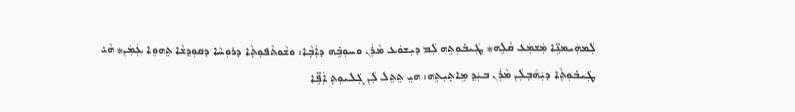ܠܲܡܗܲܝܡܢܹ̈ܐ ܡܲܫܡܲܥ ܩܵܠܹܗ* ܛܲܝܒ݁ܘܼܬܹܗ ܠܲܡ ܕܝܼܫܘܿܥ ܡܵܪܲܢ ܘܚܘܼܒܹ݁ܗ ܕܐܲܒ݂ܵܐ: ܘܫܵܘܬܵܦܘܼܬ݂ܵܐ ܕܪܘܼܚܵܐ ܕܩܘܼܕ݂ܫܵܐ ܬܸܗܘܸܐ ܥܲܡܲܢ* ܗܵܝ݁ ܛܲܝܒ݁ܘܼܬ݂ܵܐ ܕܝܲܗ݇ܒ݂ܠܲܢ ܡܵܪܲܢ ܒܝܲܕ݂ ܡܹܐܬ݂ܝܼܬܹܗ: ܗܝܸ ܬܸܬܸܠ ܠܲܢ ܓܲܠܝܘܼܬ݂ ܐܲܦܹ̈ܐ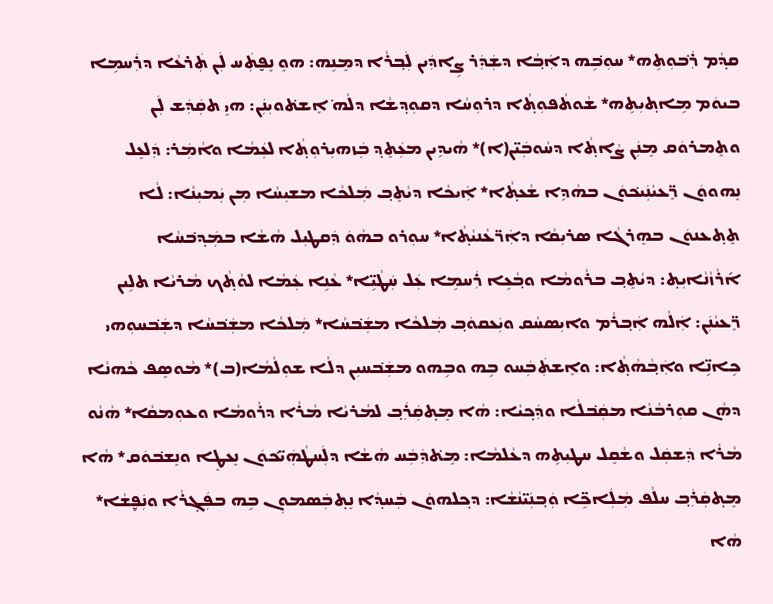ܩܕ݂ܵܡ ܪܲܒ݁ܘܼܬܹܗ* ܚܘܼܒܹ݁ܗ ܕܐܲܒ݂ܵܐ ܕܫܲܕܲܪ ܨܹܐܕܲܝܢ ܠܲܒ݂ܪܵܐ ܕܡܸܢܹܗ: ܗܘܸ ܢܸܦ̮ܬܲܚ ܠܲܢ ܬܲܪܥܵܐ ܕܪܲܚܡܹܐ ܒܝܘܿܡ ܡܹܐܬ݂ܝܼܬܹܗ* ܫܵܘܬܵܦܘܼܬ݂ܵܐ ܕܪܘܼܚܵܐ ܕܩܘܼܕ݂ܫܵܐ ܕܠܵܗ݁ ܐܸܫܬ݁ܘܝܼܢܲܢ: ܗܝܸ ܬܩܲܕܲܫ ܠܲܢ ܘܬܸܡܪܘܿܩ ܡܸܢܲܢ ܨܵܐܬ݂ܵܐ ܕܚܵܘܒܲܝ̈ܢ(ܐ)* ܗܵܝܕܹܝܢ ܡܥܲܬܸܕ݂ ܒܲܙܗܝܼܪܘܼܬ݂ܵܐ ܠܥܲܡܵܐ ܘܐܵܡܲܪ: ܕܲܠܥܸܠ ܢܸܗܘܘܿܢ ܪܸ̈ܥܝܵܢܲܝܟ݁ܘܿܢ ܒܗܵܕܹܐ ܫܵܥܬ݂ܵܐ* ܐܲܝܟܵܐ ܕܝܵܬܸܒ݂ ܡܲܠܟܵܐ ܡܫܝܼܚܵܐ ܡܼܢ ܝܲܡܝܼܢܵܐ: ܠܵܐ ܬܸܬ݂ܥܢܘܿܢ ܒܗܸܪܓܵܐ ܣܪܝܼܩܵܐ ܕܐܲܪ̈ܥܵܢܝܵܬ݂ܵܐ* ܚܘܼܪܘ ܒܗܵܘܿ ܕܲܩܛܝܼܠ ܗܵܫܵܐ ܒܡܲܕ݂ܒ݁ܚܵܐ ܐ݇ܪܵܙܵܢܵܐܝܼܬ݂: ܕܝܵܬܸܒ݂ ܒܪܵܘܡܵܐ ܘܒ݂ܵܥܹܐ ܪܲܚܡܹܐ ܥܲܠ ܚܲܛܵܝܹ̈ܐ* ܥܵܢܹܐ ܥܲܡܵܐ ܠܘܵܬ݂ܵܟ ܡܵܪܝܵܐ ܬܠܹܝܢ ܪܸ̈ܥܝܵܢܲܢ: ܐܲܠܵܗ ܐܲܒ݂ܪܵܡ ܘܐܝܼܣܚܵܩ ܘܝܲܥܩܘܿܒ݂ ܡܲܠܟܵܐ ܡܫܲܒ݁ܚܵܐ* ܡܲܠܟܵܐ ܡܫܲܒ݁ܚܵܐ ܕܫܲܒ݁ܚܘܼܗܝ ܟܹܐܢܹ̈ܐ ܘܐܲܒ݂ܵܗܵܬ݂ܵܐ: ܘܐܸܫܬܲܒܲܚܘ ܒܹܗ ܘܒܹܗܘ ܡܫܲܒ݁ܚܝܼܢ ܕܠܵܐ ܫܘܼܠܵܡܵܐ(ܒ)* ܡܵܘܣܸܦ ܟܵܗܢܵܐ ܕܗܵܢ ܩܘܼܪܒܵܢܵܐ ܡܩܲܒ݁ܠܵܐ ܘܕܲܟ݂ܝܵܐ: ܗܵܐ ܡܸܬ݂ܩܲܪܲܒ݂ ܠܡܵܪܝܵܐ ܡܵܪܵܐ ܕܪܵܘܡܵܐ ܘܥܘܼܡܩܵܐ* ܗܵܢܵܘ ܡܵܪܵܐ ܕܲܫܩܲܠ ܘܫܵܩܸܠ ܚܛܝܼܬܹܗ ܕܥܵܠܡܵܐ: ܡܸܬ݁ܕܲܒܲܚ ܗܵܫܵܐ ܕܠܲܚܛܵܗܲܝ̈ܟ݁ܘܿܢ ܢܸܥܛܸܐ ܘܢܸܫܒ݁ܘܿܩ* ܗܵܐ ܡܸܬ݂ܩܲܪܲܒ݂ ܚܠܵܦ ܡܲܠܲܐܟܹ̈ܐ ܘܲܒ݂ܢܲܝ̈ܢܵܫܵܐ: ܕܟ݂ܠܗܘܿܢ ܒܲܚܕ݂ܵܐ ܢܸܬ݂ܒܲܣܡܘܼܢ ܒܹܗ ܒܦܲܓ݂ܪܵܐ ܘܢܲܦ̮ܸܫܵܐ* ܗܵܐ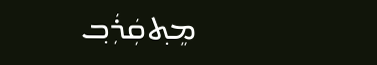ܡܸܬ݂ܩܲܪܲܒ݂